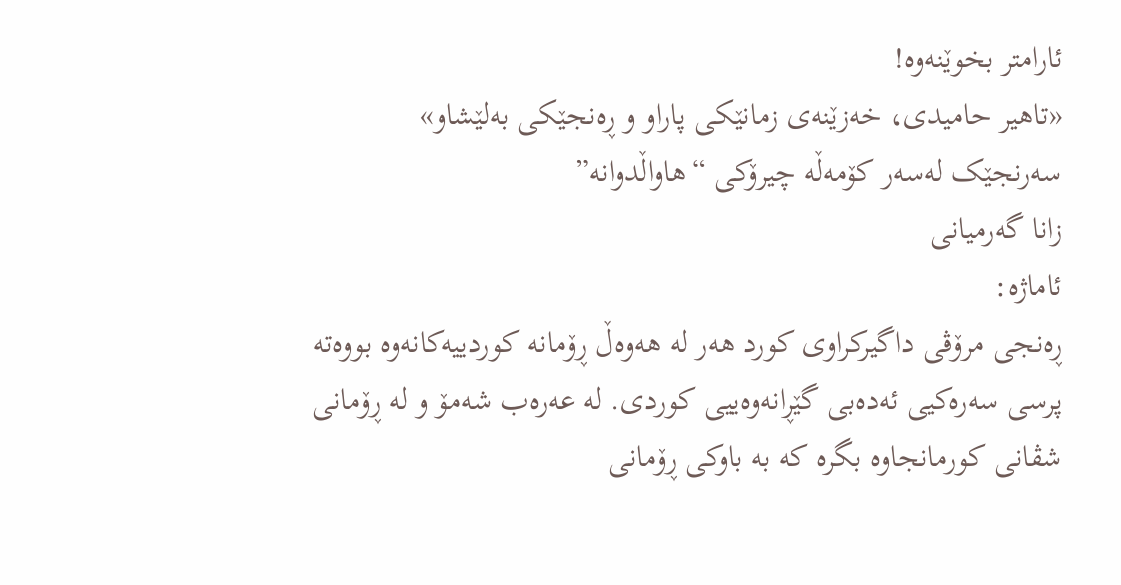ئارامتر بخوێنەوە!
«تاھیر حامیدی، خەزێنەی زمانێکی پاراو و ڕەنجێکی بەلێشاو»
سەرنجێک لەسەر کۆمەڵە چیرۆکی “ھاواڵدوانه”
زانا گەرمیانی
ئاماژە:
ڕەنجی مرۆڤی داگیرکراوی کورد ھەر لە ھەوەڵ ڕۆمانە کوردییەکانەوە بووەتە پرسی سەرەکیی ئەدەبی گێڕانەوەییی کوردی. لە عەرەب شەمۆ و لە ڕۆمانی شڤانی کورمانجاوە بگرە کە بە باوکی ڕۆمانی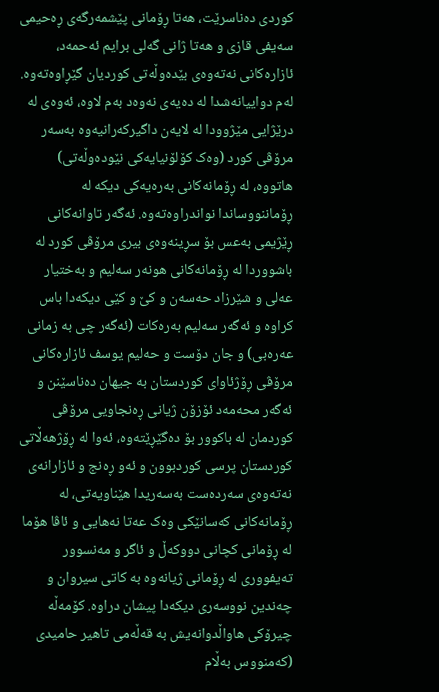کوردی دەناسرێت، ھەتا ڕۆمانی پێشمەرگەی ڕەحیمی سەیفی قازی و ھەتا ژانی گەلی برایم ئەحمەد، ئازارەکانی نەتەوەی بێدەوڵەتی کوردیان گێڕاوەتەوە. لەم دواییانەشدا لە دەیەی نەوەد بەم لاوە، ئەوەی لە درێژایی مێژوودا لە لایەن داگیرکەرانیەوە بەسەر مرۆڤی کورد (وەک کۆلۆنیایەکی نێودەوڵەتی) ھاتووە، لە ڕۆمانەکانی بەرەیەکی دیکە لە ڕۆماننووساندا نواندراوەتەوە. ئەگەر تاوانەکانی ڕێژیمی بەعس بۆ سڕینەوەی بیری مرۆڤی کورد لە باشووردا لە ڕۆمانەکانی ھونەر سەلیم و بەختیار عەلی و شێرزاد حەسەن و کێ و کێی دیکەدا باس کراوە و ئەگەر سەلیم بەرەکات (ئەگەر چی بە زمانی عەرەبی) و جان دۆست و حەلیم یوسف ئازارەکانی مرۆڤی ڕۆژئاوای کوردستان بە جیھان دەناسێنن و ئەگەر محەمەد ئۆزۆن ژیانی ڕەنجاویی مرۆڤی کوردمان لە باکوور بۆ دەگێڕێتەوە، ئەوا لە ڕۆژھەڵاتی کوردستان پرسی کوردبوون و ئەو ڕەنج و ئازارانەی نەتەوەی سەردەست بەسەریدا ھێناویەتی، لە ڕۆمانەکانی کەسانێکی وەک عەتا نەھایی و ئاڤا ھۆما لە ڕۆمانی کچانی دووکەڵ و ئاگر و مەنسوور تەیفووری لە ڕۆمانی ژیانەوە بە کاتی سیروان و چەندین نووسەری دیکەدا پیشان دراوە. کۆمەڵە چیرۆکی هاواڵدوانەیش بە قەڵەمی تاھیر حامیدی (کەمنووس بەڵام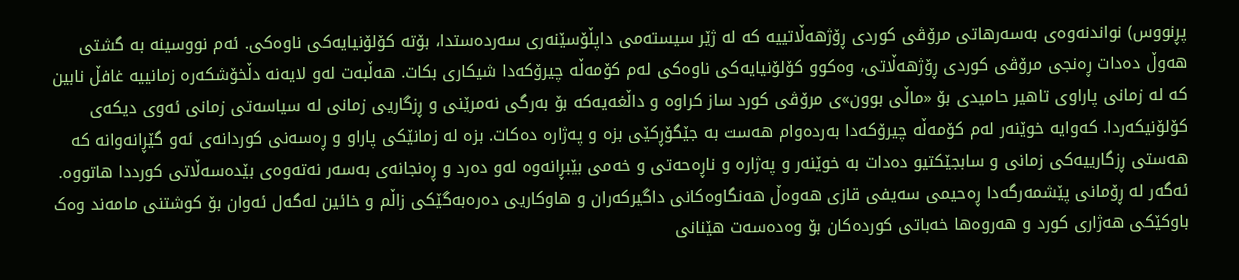پڕنووس) نواندنەوەی بەسەرھاتی مرۆڤی کوردی ڕۆژھەڵاتییە کە لە ژێر سیستەمی داپڵۆسێنەری سەردەستدا، بۆتە کۆلۆنیایەکی ناوەکی. ئەم نووسینە بە گشتی ھەوڵ دەدات ڕەنجی مرۆڤی کوردی ڕۆژھەڵاتی، وەکوو کۆلۆنیایەکی ناوەکی لەم کۆمەڵە چیرۆکەدا شیکاری بکات. ھەڵبەت لەو لایەنە دڵخۆشکەرە زمانییە غافڵ نابین کە لە زمانی پاراوی تاھیر حامیدی بۆ «ماڵی بوون»ی مرۆڤی کورد ساز کراوە و داڵغەیەکە بۆ بەرگی نەمرێنی و ڕزگاریی زمانی لە سیاسەتی زمانی ئەوی دیکەی کۆلۆنیکەردا. کەوایە خوێنەر لەم کۆمەڵە چیرۆکەدا بەردەوام ھەست بە جێگۆڕکێی بزە و پەژارە دەکات. بزە لە زمانێکی پاراو و ڕەسەنی کوردانەی ئەو گێڕانەوانە کە ھەستی ڕزگارییەکی زمانی و سابجێکتیو دەدات بە خوێنەر و پەژارە و ناڕەحەتی و خەمی بێبڕانەوە لەو دەرد و ڕەنجانەی بەسەر نەتەوەی بێدەسەڵاتی کورددا ھاتووە. ئەگەر لە ڕۆمانی پێشمەرگەدا ڕەحیمی سەیفی قازی ھەوەڵ ھەنگاوەکانی داگیرکەران و ھاوکاریی دەرەبەگێکی زاڵم و خائین لەگەل ئەوان بۆ کوشتنی مامەند وەک باوکێکی ھەژاری کورد و ھەروەھا خەباتی کوردەکان بۆ وەدەسەت ھێنانی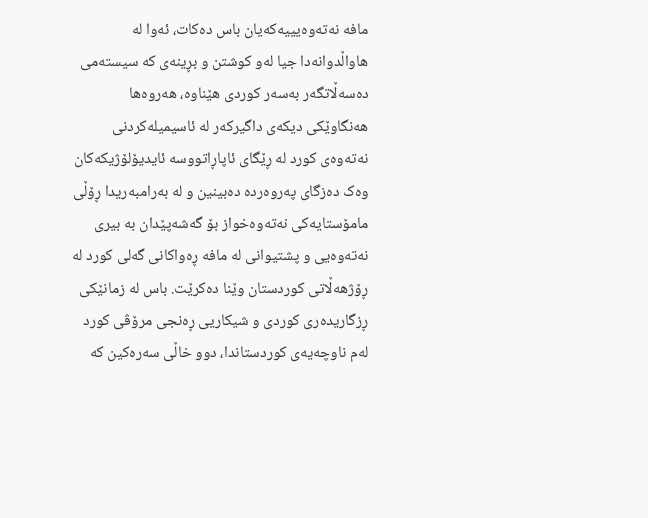مافە نەتەوەیییەکەیان باس دەکات، ئەوا لە هاواڵدوانەدا جیا لەو کوشتن و بڕینەی کە سیستەمی دەسەڵاتگەر بەسەر کوردی ھێناوە، ھەروەھا ھەنگاوێکی دیکەی داگیرکەر لە ئاسیمیلەکردنی نەتەوەی کورد لە ڕێگای ئاپاڕاتووسە ئایدیۆلۆژیکەکان وەک دەزگای پەروەردە دەبینین و لە بەرامبەریدا ڕۆڵی مامۆستایەکی نەتەوەخواز بۆ گەشەپێدان بە بیری نەتەوەیی و پشتیوانی لە مافە ڕەواکانی گەلی کورد لە ڕۆژھەڵاتی کوردستان وێنا دەکرێت. باس لە زمانێکی ڕزگاریدەری کوردی و شیکاریی ڕەنجی مرۆڤی کورد لەم ناوچەیەی کوردستاندا، دوو خاڵی سەرەکین کە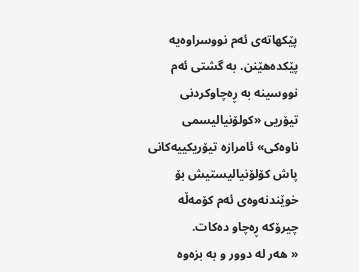پێکھاتەی ئەم نووسراوەیە پێکدەھێنن. بە گشتی ئەم نووسینە بە ڕەچاوکردنی تیۆریی «کولۆنیالیسمی ناوەکی» ئامرازە تیۆریکییەکانی پاش کۆلۆنیالیستیش بۆ خوێندنەوەی ئەم کۆمەڵە چیرۆکە ڕەچاو دەکات.
« ھەر لە دوور و بە بزەوە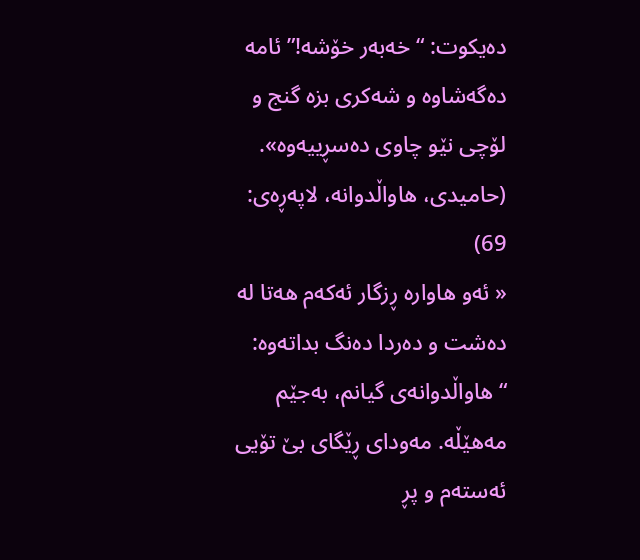دەیکوت: “خەبەر خۆشە!” ئامە دەگەشاوە و شەکری بزە گنج و لۆچی نێو چاوی دەسڕییەوە». (حامیدی، ھاواڵدوانە، لاپەڕەی: 69)
« ئەو ھاوارە ڕزگار ئەکەم ھەتا لە دەشت و دەردا دەنگ بداتەوە: “هاواڵدوانەی گیانم، بەجێم مەھێڵە. مەودای ڕێگای بێ تۆیی ئەستەم و پڕ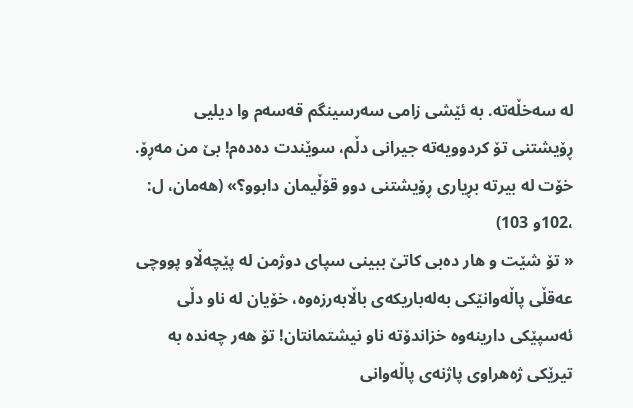لە سەخڵەتە. بە ئێشی زامی سەرسینگم قەسەم وا دیلیی ڕۆیشتنی تۆ کردوویەتە جیرانی دڵم، سوێندت دەدەم! بێ من مەڕۆ. خۆت لە بیرتە بڕیاری ڕۆیشتنی دوو قۆڵیمان دابوو؟» (هەمان، ل: ،102و 103)
« تۆ شێت و ھار دەبی کاتێ ببینی سپای دوژمن لە پێچەڵاو پووچی عەقڵی پاڵەوانێکی بەلەباریکەی باڵابەرزەوە، خۆیان لە ناو دڵی ئەسپێکی دارینەوە خزاندۆتە ناو نیشتمانتان! تۆ ھەر چەندە بە تیرێکی ژەھراوی پاژنەی پاڵەوانی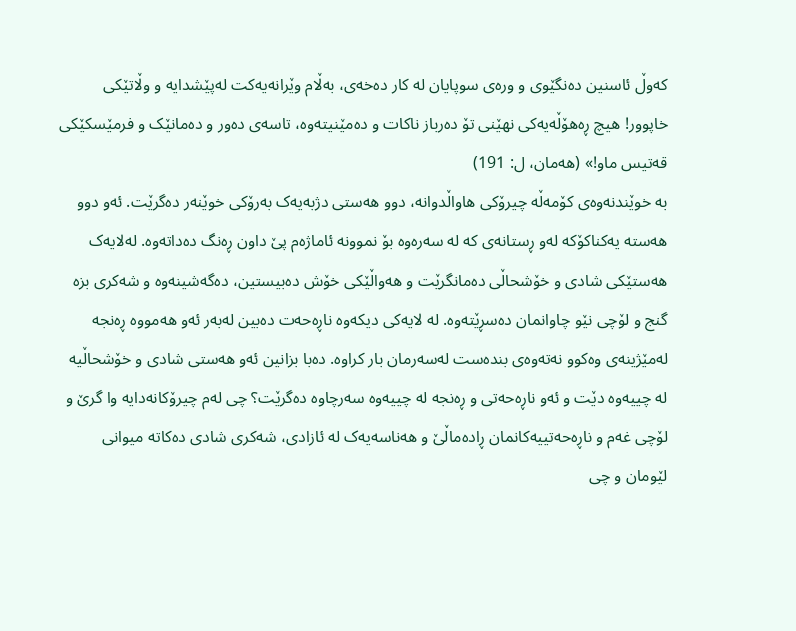کەوڵ ئاسنین دەنگێوی و ورەی سوپایان لە کار دەخەی، بەڵام وێرانەیەکت لەپێشدایە و وڵاتێکی خاپوور! ھیچ ڕەھۆڵەیەکی نھێنی تۆ دەرباز ناکات و دەمێنیتەوە، تاسەی دەور و دەمانێک و فرمێسکێکی قەتیس ماو!» (هەمان، ل: 191)
بە خوێندنەوەی کۆمەڵە چیرۆکی هاواڵدوانە، دوو ھەستی دژبەیەک بەرۆکی خوێنەر دەگرێت. ئەو دوو ھەستە یەکناکۆکە لەو ڕستانەی کە لە سەرەوە بۆ نموونە ئاماژەم پێ داون ڕەنگ دەداتەوە. لەلایەک ھەستێکی شادی و خۆشحاڵی دەمانگرێت و ھەواڵێکی خۆش دەبیستین، دەگەشینەوە و شەکری بزە گنج و لۆچی نێو چاوانمان دەسڕێتەوە. لە لایەکی دیکەوە ناڕەحەت دەبین لەبەر ئەو ھەمووە ڕەنجە لەمێژینەی وەکوو نەتەوەی بندەست لەسەرمان بار کراوە. دەبا بزانین ئەو ھەستی شادی و خۆشحاڵیە لە چییەوە دێت و ئەو ناڕەحەتی و ڕەنجە لە چییەوە سەرچاوە دەگرێت؟ چی لەم چیرۆکانەدایە وا گرێ و لۆچی غەم و ناڕەحەتییەکانمان ڕادەماڵێ و ھەناسەیەک لە ئازادی، شەکری شادی دەکاتە میوانی لێومان و چی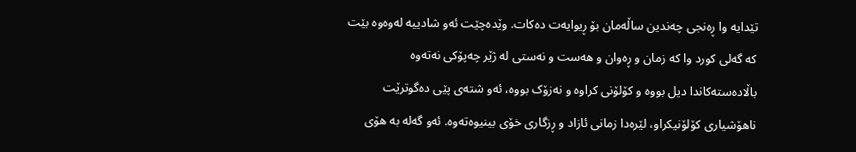تێدایە وا ڕەنجی چەندین ساڵەمان بۆ ڕیوایەت دەکات. وێدەچێت ئەو شادییە لەوەوە بێت کە گەلی کورد وا کە زمان و ڕەوان و ھەست و نەستی لە ژێر چەپۆکی نەتەوە باڵادەستەکاندا دیل بووە و کۆلۆنی کراوە و نەزۆک بووە، ئەو شتەی پێی دەگوترێت ناھۆشیاری کۆلۆنیکراو، لێرەدا زمانی ئازاد و ڕزگاری خۆی بینیوەتەوە. ئەو گەلە بە ھۆی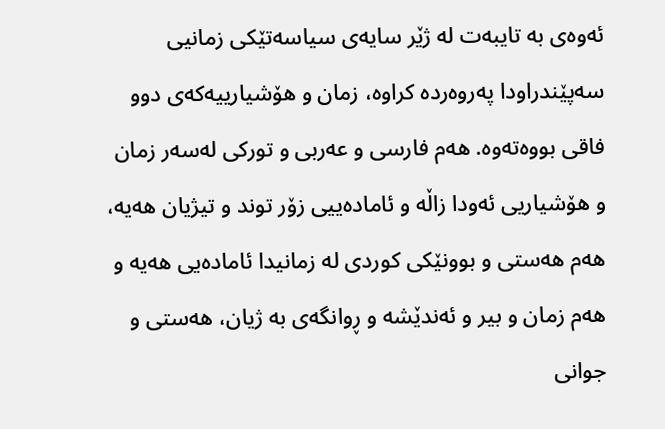ئەوەی بە تایبەت لە ژێر سایەی سیاسەتێکی زمانیی سەپێندراودا پەروەردە کراوە، زمان و ھۆشیارییەکەی دوو فاقی بووەتەوە. ھەم فارسی و عەربی و تورکی لەسەر زمان و ھۆشیاریی ئەودا زاڵە و ئامادەییی زۆر توند و تیژیان ھەیە، ھەم ھەستی و بوونێکی کوردی لە زمانیدا ئامادەیی ھەیە و ھەم زمان و بیر و ئەندێشە و ڕوانگەی بە ژیان، ھەستی و جوانی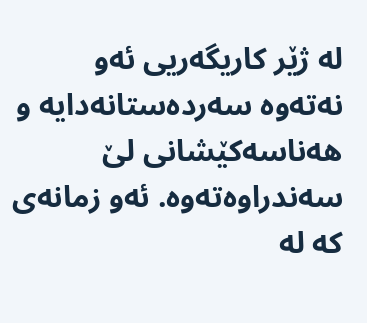لە ژێر کاریگەریی ئەو نەتەوە سەردەستانەدایە و ھەناسەکێشانی لێ سەندراوەتەوە. ئەو زمانەی کە لە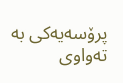پرۆسەیەکی بە تەواوی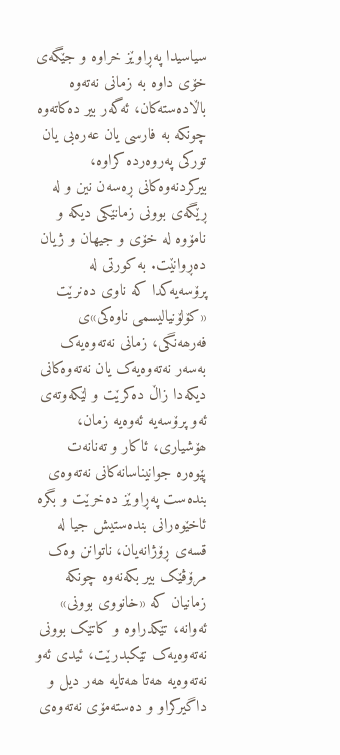سیاسیدا پەڕاوێز خراوە و جێگەی خۆی داوە بە زمانی نەتەوە باڵادەستەکان، ئەگەر بیر دەکاتەوە چونکە بە فارسی یان عەرەبی یان تورکی پەروەردە کراوە، بیرکردنەوەکانی ڕەسەن نین و لە ڕێگەی بوونی زمانێکی دیکە و نامۆوە لە خۆی و جیھان و ژیان دەڕوانێت. بە کورتی لە پرۆسەیەکدا کە ناوی دەنرێت «کۆلۆنیالیسمی ناوەکی»ی فەرھەنگی، زمانی نەتەوەیەک بەسەر نەتەوەیەک یان نەتەوەکانی دیکەدا زاڵ دەکرێت و لێکەوتەی ئەو پرۆسەیە ئەوەیە زمان، ھۆشیاری، ئاکار و تەنانەت پێوەرە جوانیناسانەکانی نەتەوەی بندەست پەڕاوێز دەخرێت و بگرە ئاخێوەرانی بندەستیش جیا لە قسەی ڕۆژانەیان، ناتوانن وەک مرۆڤێک بیر بکەنەوە چونکە زمانیان کە «خانووی بوونی» ئەوانە، تێکدراوە و کاتێک بوونی نەتەوەیەک تێکبدرێت، ئیدی ئەو نەتەوەیە ھەتا ھەتایە ھەر دیل و داگیرکراو و دەستەمۆی نەتەوەی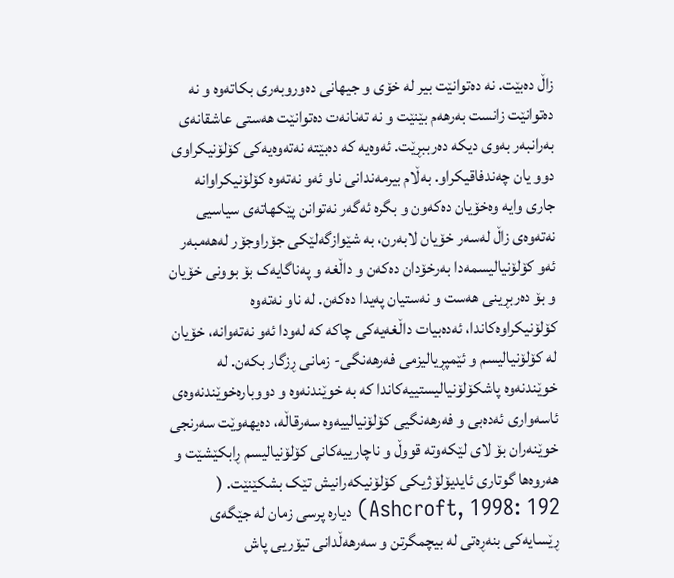زاڵ دەبێت. نە دەتوانێت بیر لە خۆی و جیھانی دەوروبەری بکاتەوە و نە دەتوانێت زانست بەرھەم بێنێت و نە تەنانەت دەتوانێت ھەستی عاشقانەی بەرانبەر بەوی دیکە دەرببڕێت. ئەوەیە کە دەبێتە نەتەوەیەکی کۆلۆنیکراوی دوو یان چەندفاقیکراو. بەڵام بیرمەندانی ناو ئەو نەتەوە کۆلۆنیکراوانە جاری وایە وەخۆیان دەکەون و بگرە ئەگەر نەتوانن پێکھاتەی سیاسیی نەتەوەی زاڵ لەسەر خۆیان لابەرن، بە شێوازگەلێکی جۆراوجۆر لەھەمبەر ئەو کۆلۆنیالیسمەدا بەرخۆدان دەکەن و داڵغە و پەناگایەک بۆ بوونی خۆیان و بۆ دەربڕینی ھەست و نەستیان پەیدا دەکەن. لە ناو نەتەوە کۆلۆنیکراوەکاندا، ئەدەبیات داڵغەیەکی چاکە کە لەودا ئەو نەتەوانە، خۆیان لە کۆلۆنیالیسم و ئێمپڕیالیزمی فەرھەنگی- زمانی ڕزگار بکەن. لە خوێندنەوە پاشکۆلۆنیالیستییەکاندا کە بە خوێندنەوە و دووبارەخوێندنەوەی ئاسەواری ئەدەبی و فەرھەنگیی کۆلۆنیالییەوە سەرقاڵە، دەیھەوێت سەرنجی خوێنەران بۆ لای لێکەوتە قووڵ و ناچارییەکانی کۆلۆنیالیسم ڕابکێشێت و ھەروەھا گوتاری ئایدیۆلۆژیکی کۆلۆنیکەرانیش تێک بشکێنێت. ( Ashcroft, 1998: 192) دیارە پرسی زمان لە جێگەی ڕێسایەکی بنەڕەتی لە بیچمگرتن و سەرھەڵدانی تیۆریی پاش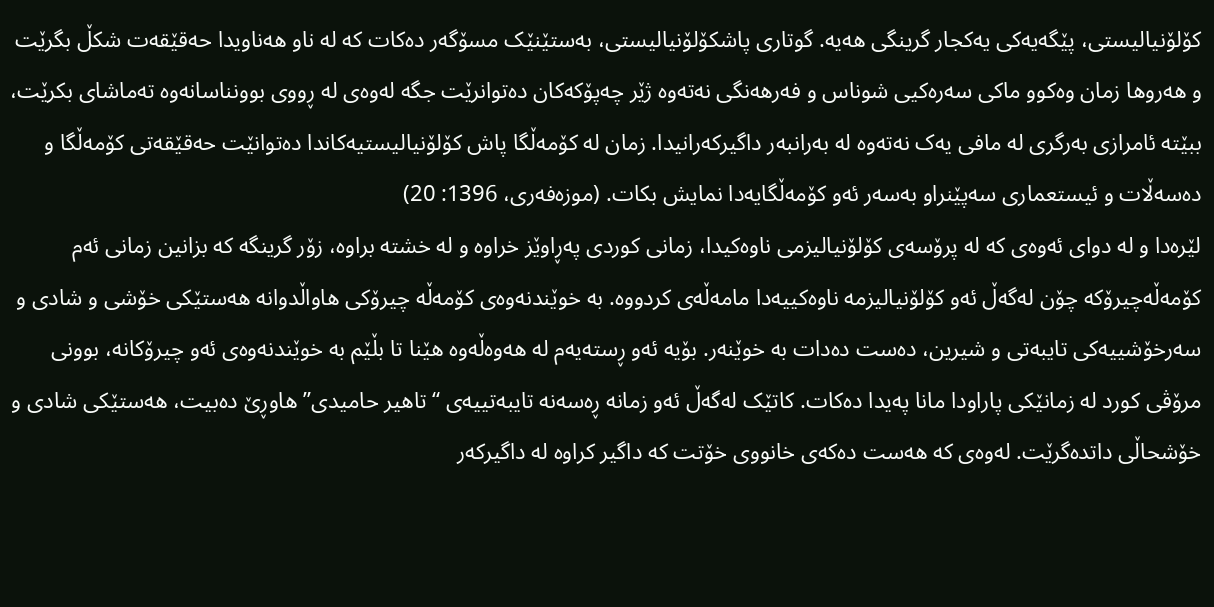کۆلۆنیالیستی، پێگەیەکی یەکجار گرینگی ھەیە. گوتاری پاشکۆلۆنیالیستی، بەستێنێک مسۆگەر دەکات کە لە ناو ھەناویدا حەقێقەت شکڵ بگرێت و ھەروھا زمان وەکوو ماکی سەرەکیی شوناس و فەرھەنگی نەتەوە ژێر چەپۆکەکان دەتوانرێت جگە لەوەی لە ڕووی بوونناسانەوە تەماشای بکرێت، ببێتە ئامرازی بەرگری لە مافی یەک نەتەوە لە بەرانبەر داگیرکەرانیدا. زمان لە کۆمەڵگا پاش کۆلۆنیالیستیەکاندا دەتوانێت حەقێقەتی کۆمەڵگا و دەسەڵات و ئیستعماری سەپێنراو بەسەر ئەو کۆمەڵگایەدا نمایش بکات. (موزەفەری، 1396: 20)
لێرەدا و لە دوای ئەوەی کە لە پرۆسەی کۆلۆنیالیزمی ناوەکیدا، زمانی کوردی پەڕاوێز خراوە و لە خشتە براوە، زۆر گرینگە کە بزانین زمانی ئەم کۆمەڵەچیرۆکە چۆن لەگەڵ ئەو کۆلۆنیالیزمە ناوەکییەدا مامەڵەی کردووە. بە خوێندنەوەی کۆمەڵە چیرۆکی هاواڵدوانە ھەستێکی خۆشی و شادی و سەرخۆشییەکی تایبەتی و شیرین، دەست دەدات بە خوێنەر. بۆیە ئەو ڕستەیەم لە ھەوەڵەوە ھێنا تا بڵێم بە خوێندنەوەی ئەو چیرۆکانە، بوونی مرۆڤی کورد لە زمانێکی پاراودا مانا پەیدا دەکات. کاتێک لەگەڵ ئەو زمانە ڕەسەنە تایبەتییەی “تاھیر حامیدی” ھاوڕێ دەبیت، ھەستێکی شادی و خۆشحاڵی داتدەگرێت. لەوەی کە ھەست دەکەی خانووی خۆتت کە داگیر کراوە لە داگیرکەر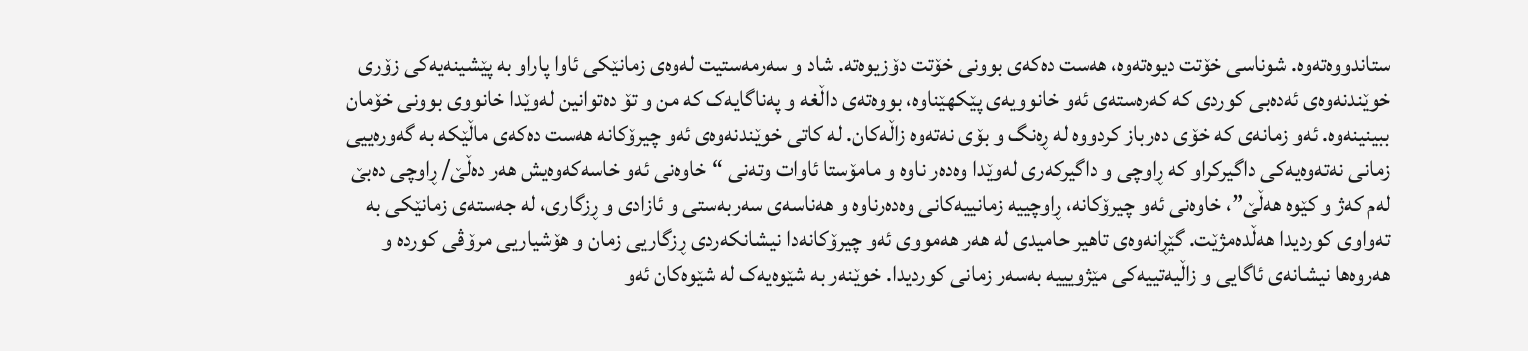ستاندووەتەوە. شوناسی خۆتت دیوەتەوە، ھەست دەکەی بوونی خۆتت دۆزیوەتە. شاد و سەرمەستیت لەوەی زمانێکی ئاوا پاراو بە پێشینەیەکی زۆری خوێندنەوەی ئەدەبی کوردی کە کەرەستەی ئەو خانوویەی پێکھێناوە، بووەتەی داڵغە و پەناگایەک کە من و تۆ دەتوانین لەوێدا خانووی بوونی خۆمان ببینینەوە. ئەو زمانەی کە خۆی دەرباز کردووە لە ڕەنگ و بۆی نەتەوە زاڵەکان. لە کاتی خوێندنەوەی ئەو چیرۆکانە ھەست دەکەی ماڵێکە بە گەورەییی زمانی نەتەوەیەکی داگیرکراو کە ڕاوچی و داگیرکەری لەوێدا وەدەر ناوە و مامۆستا ئاوات وتەنی “خاوەنی ئەو خاسەکەوەیش ھەر دەڵێ/ ڕاوچی دەبێ لەم کەژ و کێوە ھەڵێ”، خاوەنی ئەو چیرۆکانە، ڕاوچییە زمانییەکانی وەدەرناوە و ھەناسەی سەربەستی و ئازادی و ڕزگاری، لە جەستەی زمانێکی بە تەواوی کوردیدا ھەڵدەمژێت. گێڕانەوەی تاھیر حامیدی لە ھەر ھەمووی ئەو چیرۆکانەدا نیشانکەردی ڕزگاریی زمان و ھۆشیاریی مرۆڤی کوردە و ھەروەھا نیشانەی ئاگایی و زاڵیەتییەکی مێژویییە بەسەر زمانی کوردیدا. خوێنەر بە شێوەیەک لە شێوەکان ئەو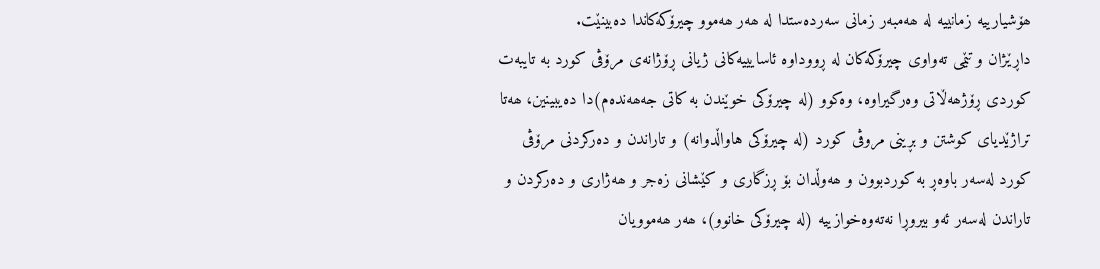ھۆشیارییە زمانییە لە ھەمبەر زمانی سەردەستدا لە ھەر ھەموو چیرۆکەکاندا دەبینێت.
داڕێژان و تێمی تەواوی چیرۆکەکان لە ڕووداوە ئاسایییەکانی ژیانی ڕۆژانەی مرۆڤی کورد بە تایبەت کوردی ڕۆژھەڵاتی وەرگیراوە، وەکوو (لە چیرۆکی خوێندن بە کاتی جەھەندەم)دا دەیبینین، ھەتا تراژێدیای کوشتن و بڕینی مروڤی کورد (لە چیرۆکی هاواڵدوانە) و تاراندن و دەرکردنی مرۆڤی کورد لەسەر باوەڕ بە کوردبوون و ھەوڵدان بۆ ڕزگاری و کێشانی زەجر و ھەژاری و دەرکردن و تاراندن لەسەر ئەو بیروڕا نەتەوەخوازییە (لە چیرۆکی خانوو)، ھەر ھەموویان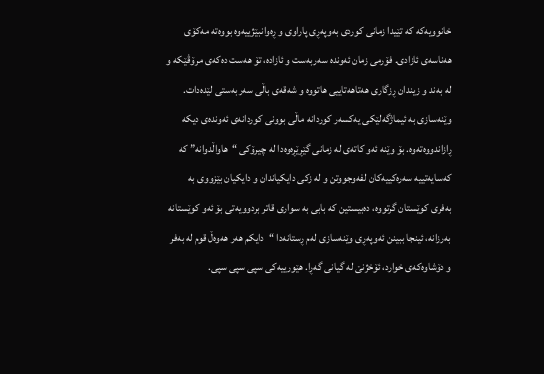خانوویەکە کە تێیدا زمانی کوردی بەوپەڕی پاراوی و ڕەوانبێژییەوە بووەتە مەکۆی ھەناسەی ئازادی. فۆرمی زمان ئەوندە سەربەست و ئازادە، تۆ ھەست دەکەی مرۆڤێکە و لە بەند و زیندان ڕزگاری ھەتاھەتاییی ھاتووە و شەقەی باڵی سەربەستی لێدەدات. وێنەسازی بە ئیماژگەلێکی یەکسەر کوردانە ماڵی بوونی کوردانەی ئەوندەی دیکە ڕازاندووەتەوە. بۆ وێنە ئەو کاتەی لە زمانی گێڕێڕەوەدا لە چیرۆکی “هاواڵدوانە” کە کەسایەتییە سەرەکییەکان لفەوجووتن و لە زکی دایکیاندان و دایکیان بێزووی بە بەفری کوێستان گرتووە، دەبیستین کە بابی بە سواری قاتر بردوویەتی بۆ ئەو کوێستانە بەرزانە، ئینجا ببینن ئەوپەڕی وێنەسازی لەم ڕستانەدا “دایکم ھەر ھەوەڵ قوم لە بەفر و دۆشاوەکەی خوارد، ئۆخژنێ لە گیانی گەڕا. ھێورییەکی سپی سپی سپی.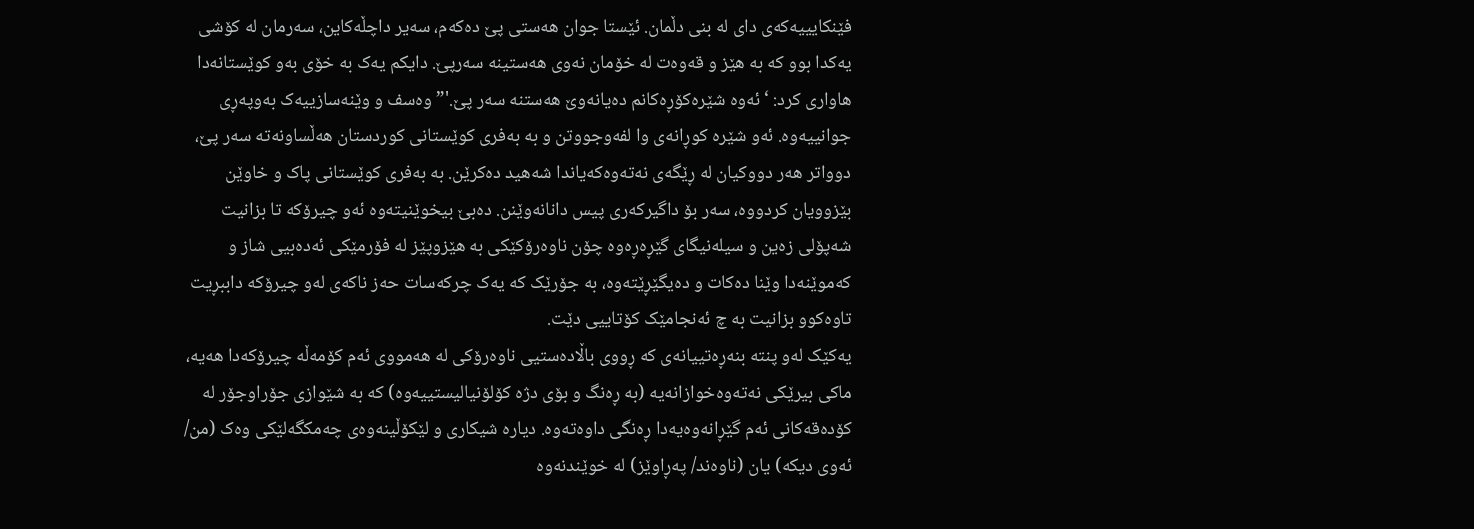فێنکایییەکەی دای لە بنی دڵمان. ئێستا جوان ھەستی پێ دەکەم، سەیر داچڵەکاین، سەرمان لە کۆشی یەکدا بوو کە بە ھێز و قەوەت لە خۆمان نەوی ھەستینە سەرپێ. دایکم یەک بە خۆی بەو کوێستانەدا ھاواری کرد: ‘ئەوە شێرەکۆڕەکانم دەیانەوێ ھەستنە سەر پێ.'” وەسف و وێنەسازییەک بەوپەڕی جوانییەوە. ئەو شێرە کوڕانەی وا لفەوجووتن و بە بەفری کوێستانی کوردستان ھەڵساونەتە سەر پێ، دوواتر ھەر دووکیان لە ڕێگەی نەتەوەکەیاندا شەھید دەکرێن. بە بەفری کوێستانی پاک و خاوێن بێزوویان کردووە، سەر بۆ داگیرکەری پیس دانانەوێنن. دەبێ بیخوێنیتەوە ئەو چیرۆکە تا بزانیت شەپۆلی زەین و سیلەنیگای گێڕەڕەوە چۆن ناوەرۆکێکی بە ھێزوپێز لە فۆرمێکی ئەدەبیی شاز و کەموێنەدا وێنا دەکات و دەیگێڕێتەوە، بە جۆرێک کە یەک چرکەسات حەز ناکەی لەو چیرۆکە داببڕیت تاوەکوو بزانیت بە چ ئەنجامێک کۆتاییی دێت.
یەکێک لەو پنتە بنەڕەتییانەی کە ڕووی باڵادەستیی ناوەرۆکی لە ھەمووی ئەم کۆمەڵە چیرۆکەدا ھەیە، ماکی بیرێکی نەتەوەخوازانەیە (بە ڕەنگ و بۆی دژە کۆلۆنیالیستییەوە) کە بە شێوازی جۆراوجۆر لە کۆدەقەکانی ئەم گێڕانەوەیەدا ڕەنگی داوەتەوە. دیارە شیکاری و لێکۆڵینەوەی چەمکگەلێکی وەک (من/ ئەوی دیکە) یان (ناوەند/ پەڕاوێز) لە خوێندنەوە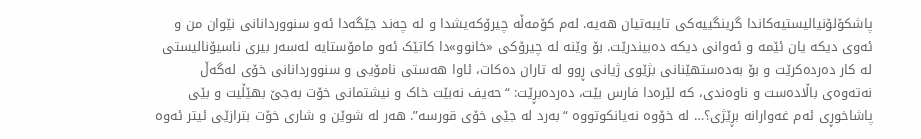پاشکۆلۆنیالیستیەکاندا گرینگییەکی تایبەتیان ھەیە. لەم کۆمەڵە چیرۆکەیشدا و لە چەند جێگەدا ئەو سنووردانانی نێوان من و ئەوی دیکە یان ئێمە و ئەوانی دیکە دەبیندرێت. بۆ وێنە لە چیرۆکی «خانوو»دا کاتێک ئەو مامۆستایە لەسەر بیری ناسیۆنالیستی لە کار دەردەکرێت و بۆ بەدەستھێنانی بژێوی ژیانی ڕوو لە تاران دەکات، ئاوا ھەستی نامۆیی و سنووردانانی خۆی لەگەڵ نەتەوەی باڵادەست و ناوەندی، کە لێرەدا فارس بێت، دەردەبڕێت: “حەیف نەبێت خاک و نیشتمانی خۆت بەجێ بھێڵیت و بێی پاشاخوڕی ئەم غەوارانە بڕێژی؟… لە خۆوە نەیانکوتووە “بەرد لە جێی خۆی قورسە”. ھەر لە شوێن و شاری خۆت بترازێی ئیتر ئەوە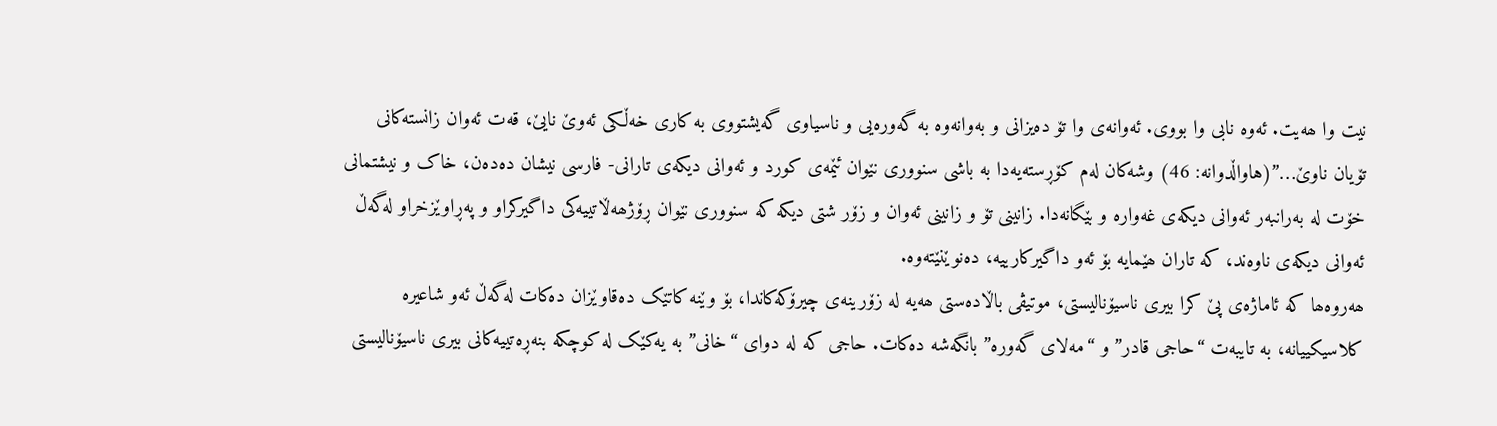نیت وا ھەیت. ئەوە نابی وا بووی. ئەوانەی وا تۆ دەیزانی و بەوانەوە بە گەورەیی و ناسیاوی گەیشتووی بە کاری خەڵکی ئەوێ نایێ، قەت ئەوان زانستەکانی تۆیان ناوێ…”(هاواڵدوانە: 46) وشەکان لەم کۆڕستەیەدا بە باشی سنووری نێوان ئێمەی کورد و ئەوانی دیکەی تارانی- فارسی نیشان دەدەن، خاک و نیشتمانی خۆت لە بەرانبەر ئەوانی دیکەی غەوارە و بێگانەدا. زانینی تۆ و زانینی ئەوان و زۆر شتی دیکە کە سنووری نێوان ڕۆژھەڵاتییەکی داگیرکراو و پەڕاوێزخراو لەگەڵ ئەوانی دیکەی ناوەند، کە تاران ھێمایە بۆ ئەو داگیرکارییە، دەنوێنێتەوە.
ھەروەھا کە ئاماژەی پێ کرا بیری ناسیۆنالیستی، موتیڤی باڵادەستی ھەیە لە زۆرینەی چیرۆکەکاندا، بۆ وێنە کاتێک دەقاوێزان دەکات لەگەڵ ئەو شاعیرە کلاسیکییانە، بە تایبەت “حاجی قادر” و “مەلای گەورە” بانگەشە دەکات. حاجی کە لە دوای “خانی” بە یەکێک لە کوچکە بنەڕەتییەکانی بیری ناسیۆنالیستی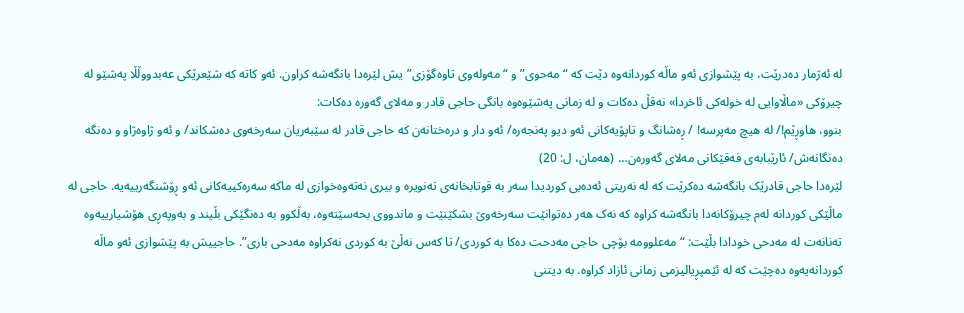لە ئەژمار دەدرێت، بە پێشوازی ئەو ماڵە کوردانەوە دێت کە “مەحوی” و “مەولەوی تاوەگۆزی”یش لێرەدا بانگەشە کراون. ئەو کاتە کە شێعرێکی عەبدووڵڵا پەشێو لە چیرۆکی «ماڵاوایی لە خولەکی ئاخردا» نەقڵ دەکات و لە زمانی پەشێوەوە بانگی حاجی قادر و مەلای گەورە دەکات:
بنوو، ھاوڕێم!/ لە ھیچ مەپرسە! / ڕەشانگ و تاپۆیەکانی ئەو دیو پەنجەرە/ ئەو دار و درەختانەن کە حاجی قادر لە سێبەریان سەرخەوی دەشکاند/ و ئەو ژاوەژاو و دەنگە دەنگانەش/ ئارێبابەی فەقێکانی مەلای گەورەن… (ھەمان، ل: 20)
لێرەدا حاجی قادرێک بانگەشە دەکرێت کە لە نەریتی ئەدەبی کوردیدا سەر بە قوتابخانەی تەنویرە و بیری نەتەوەخوازی لە ماکە سەرەکییەکانی ئەو ڕۆشنگەرییەیە. حاجی لە ماڵێکی کوردانە لەم چیرۆکانەدا بانگەشە کراوە کە نەک ھەر دەتوانێت سەرخەوێ بشکێنێت و ماندووی بحەسێتەوە، بەڵکوو بە دەنگێکی بڵیند و بەوپەڕی ھۆشیارییەوە تەنانەت لە مەدحی خودادا بڵێت: “مەعلوومە بۆچی حاجی مەدحت دەکا بە کوردی/ تا کەس نەڵێ بە کوردی نەکراوە مەدحی باری”. حاجییش بە پێشوازی ئەو ماڵە کوردانەیەوە دەچێت کە لە ئێمپڕیالیزمی زمانی ئازاد کراوە. بە دیتنی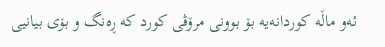ئەو ماڵە کوردانەیە بۆ بوونی مرۆڤی کورد کە ڕەنگ و بۆی بیانیی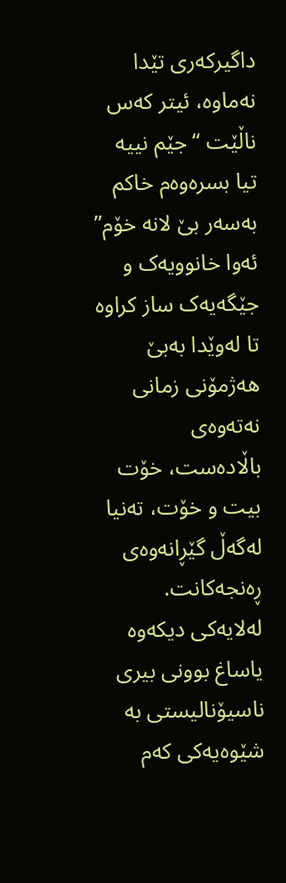داگیرکەری تێدا نەماوە، ئیتر کەس ناڵێت “جێم نییە تیا بسرەوەم خاکم بەسەر بێ لانە خۆم” ئەوا خانوویەک و جێگەیەک ساز کراوە تا لەوێدا بەبێ ھەژمۆنی زمانی نەتەوەی باڵادەست، خۆت بیت و خۆت، تەنیا لەگەڵ گێڕانەوەی ڕەنجەکانت.
لەلایەکی دیکەوە یاساغ بوونی بیری ناسیۆنالیستی بە شێوەیەکی کەم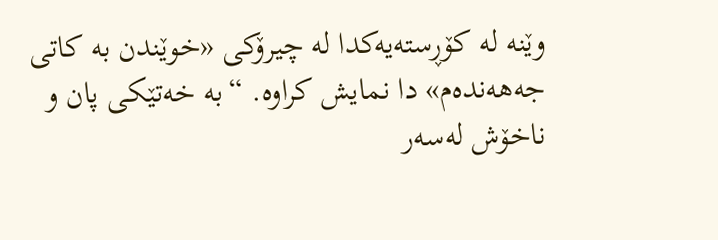وێنە لە کۆڕستەیەکدا لە چیرۆکی «خوێندن بە کاتی جەهەندەم» دا نمایش کراوە. “بە خەتێکی پان و ناخۆش لەسەر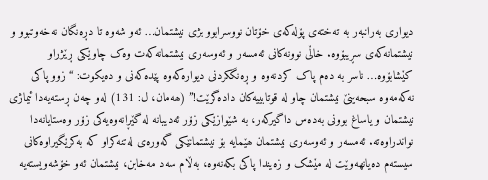دیواری بەرانبەر بە تەختەی پۆلەکەی خۆتان نووسرابوو بژی نیشتمان… ئەو شەوە تا دڕەنگان نەخەوتبوو و نیشتمانەکەی سڕیبۆوە. خاڵی نوونەکانی ئەمسەر و ئەوسەری نیشتمانەکەت وەک چاوێکی ڕێژراو کێشابۆوە… ناسر بە دەم پاک کردنەوە و ڕەنگکردنی دیوارەکەوە پێدەکەنی و دەیکوت: “زوو پاکی نەکەمەوە سبحەینێ نیشتمان چاو لە قوتابییەکان دادەگرێت!” (ھەمان، ل: 131) لەو چەن ڕستەیەدا ئیماژی نیشتمان و یاساغ بوونی بەدەس داگیرکەر، بە شێوازێکی زۆر ئەدیبانە لە گێڕانەوەیەکی زۆر وەستایانەدا نواندراوەتە. ئەمسەر و ئەوسەری نیشتمان ھێمایە بۆ نیشتمانێکی گەورەی لەتنەکراو کە بەکرێگیراوەکانی سیستەم دەیانھەوێت لە مێشک و زەیندا پاکی بکەنەوە، بەڵام سەد مەخابن، نیشتمان ئەو خۆشەویستەیە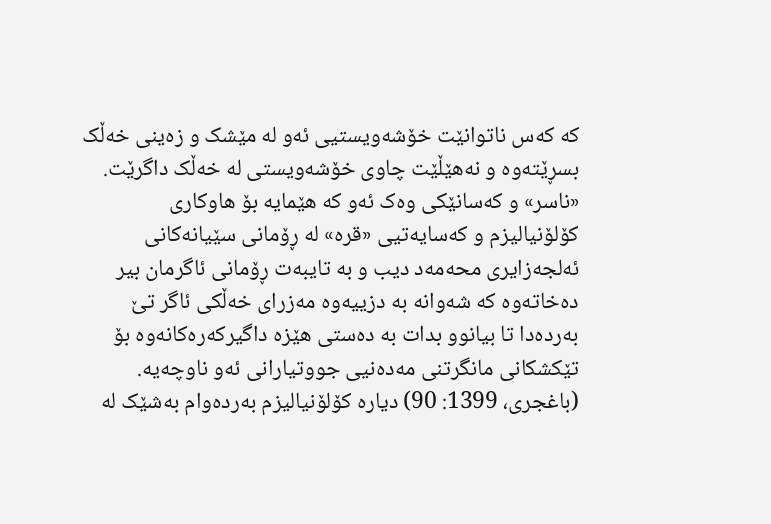کە کەس ناتوانێت خۆشەویستیی ئەو لە مێشک و زەینی خەڵک بسڕێتەوە و نەھێڵێت چاوی خۆشەویستی لە خەڵک داگرێت. «ناسر» و کەسانێکی وەک ئەو کە ھێمایە بۆ ھاوکاری کۆلۆنیالیزم و کەسایەتیی «قرە» لە ڕۆمانی سێیانەکانی ئەلجەزایری محەمەد دیب و بە تایبەت ڕۆمانی ئاگرمان بیر دەخاتەوە کە شەوانە بە دزییەوە مەزرای خەڵکی ئاگر تێ بەردەدا تا بیانوو بدات بە دەستی ھێزە داگیرکەرەکانەوە بۆ تێکشکانی مانگرتنی مەدەنیی جووتیارانی ئەو ناوچەیە. (باغجری، 1399: 90) دیارە کۆلۆنیالیزم بەردەوام بەشێک لە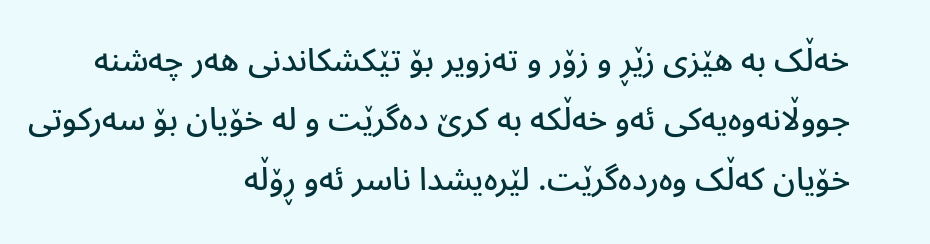خەڵک بە ھێزی زێڕ و زۆر و تەزویر بۆ تێکشکاندنی ھەر چەشنە جووڵانەوەیەکی ئەو خەڵکە بە کرێ دەگرێت و لە خۆیان بۆ سەرکوتی خۆیان کەڵک وەردەگرێت. لێرەیشدا ناسر ئەو ڕۆڵە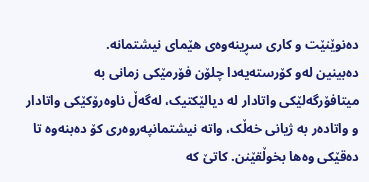دەنوێنێت و کاری سڕینەوەی ھێمای نیشتمانە.
دەبینین لەو کۆرستەیەدا چلۆن فۆرمێکی زمانی بە میتافۆرگەلێکی واتادار لە دیالێکتیک، لەگەڵ ناوەرۆکێکی واتادار و واتادەر بە ژیانی خەڵک، واتە نیشتمانپەروەری کۆ دەبنەوە تا دەقێکی وەھا بخوڵقێنن. کاتێ کە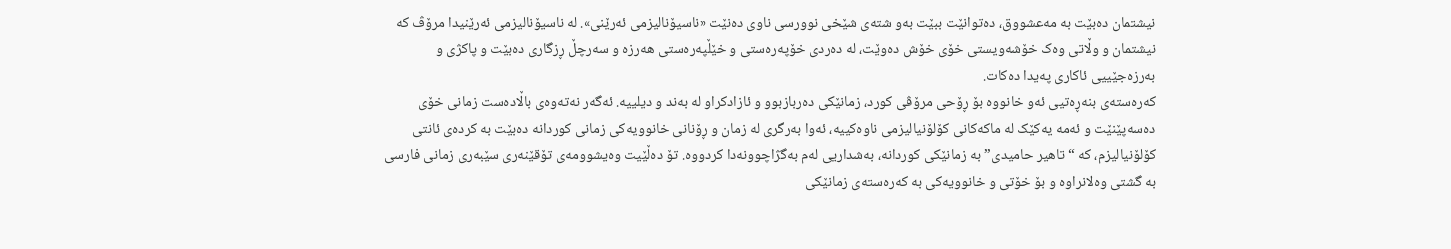نیشتمان دەبێت بە مەعشووق، دەتوانێت ببێت بەو شتەی شێخی نوورسی ناوی دەنێت «ناسیۆنالیزمی ئەرێنی». لە ناسیۆنالیزمی ئەرێنیدا مرۆڤ کە نیشتمان و وڵاتی وەک خۆشەویستی خۆی خۆش دەوێت، لە دەردی خۆپەرەستی و خێڵپەرەستی ھەرزە و سەرچڵ ڕزگاری دەبێت و پاکژی و بەرزەجێییی ئاکاری پەیدا دەکات.
کەرەستەی بنەڕەتیی ئەو خانووە بۆ ڕۆحی مرۆڤی کورد، زمانێکی دەربازبوو و ئازادکراو لە بەند و دیلییە. ئەگەر نەتەوەی باڵادەست زمانی خۆی دەسەپێنێت و ئەمە یەکێک لە ماکەکانی کۆلۆنیالیزمی ناوەکییە، ئەوا بەرگری لە زمان و ڕۆنانی خانوویەکی زمانی کوردانە دەبێت بە کردەی ئانتی کۆلۆنیالیزم، کە “تاھیر حامیدی” بە زمانێکی کوردانە، بەشداریی لەم بەگژاچوونەدا کردووە. تۆ دەڵێیت وەیشوومەی تۆقێنەری سێبەری زمانی فارسی بە گشتی وەلانراوە و بۆ خۆتی و خانوویەکی بە کەرەستەی زمانێکی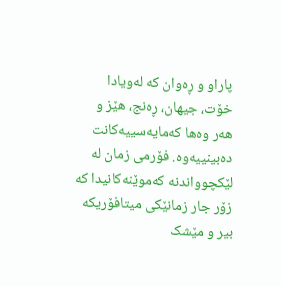پاراو و ڕەوان کە لەویادا خۆت، جیھان، ڕەنج، ھێز و ھەر وەھا کەمایەسییەکانت دەبینییەوە. فۆرمی زمان لە لێکچوواندنە کەموێنەکانیدا کە زۆر جار زمانێکی میتافۆریکە بیر و مێشک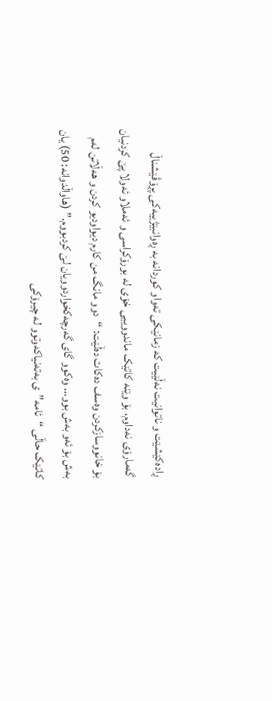ڕادەکێشێت و ناتوانیت نەڵێیت کە زمانێکی تەواو کوردانە بە ڕەوانبێژییەکی پڕۆڤێشناڵ گەمارۆی نەداوم، بۆ وێنە کاتێک ماندووییی خۆی لە بورۆکراسی و ئەملاو ئەولا پێ کردنیان بۆ خانووسازکردن وەسف دەکات دەڵێت: “دوو مانگ من کارم دیواودیو کردن و ھەڵاتن لەم بەش بۆ ئەو بەش بوو… وەکوو گای گەرچەکخواردوویان لێ کردبووم.” (هاواڵدوانە: 50) یان کاتێک حاڵی “ئامە”ی بەتەنیاکەوتوو لە چیرۆکی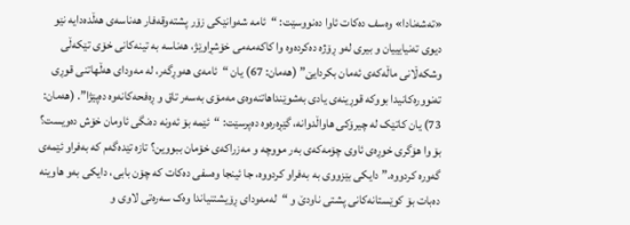«تەشەنادا» وەسف دەکات ئاوا دەنووسێت: “ئامە شەوانێکی زۆر پشتەوقەفار ھەناسەی ھەڵدەدایە نێو دیوی تەنیایییان و بیری لەو ڕۆژە دەکردەوە وا کاکەمەمی خۆشڕاوێژ، ھەناسە بە تینەکانی خۆی تێکەڵی وشکەڵانی ماڵەکەی ئەمان بکردایێ” (ھەمان: 67) یان “ئامەی ھەوڕگەر، لە مەودای ھەڵھاتنی قوڕی تەنوورەکانیدا بووکە قوڕینەی یادی بەشوێنداھاتنەوەی مەمۆی بەسەر تاق و ڕەفحەکانەوە دەپێژا”. (ھەمان: 73) یان کاتێک لە چیرۆکی هاواڵدوانە، گێڕەرەوە دەپرسێت: “ئێمە بۆ ئەونە دەنگی ئاومان خۆش دەویست؟ بۆ وا ھۆگری خوڕەی ئاوی چۆمەکەی بەر مووچە و مەزراکەی خۆمان ببووین؟ تازە تێدەگەم کە بەفراو ئێمەی گەورە کردووە.” دایکی بێزووی بە بەفراو کردووە، جا ئینجا وەسفی دەکات کە چۆن بابی، دایکی بەو ھاوینە دەبات بۆ کوێستانەکانی پشتی ناودێ و “لەمەودای ڕۆیشتنیاندا وەک سەرەتی لاوی و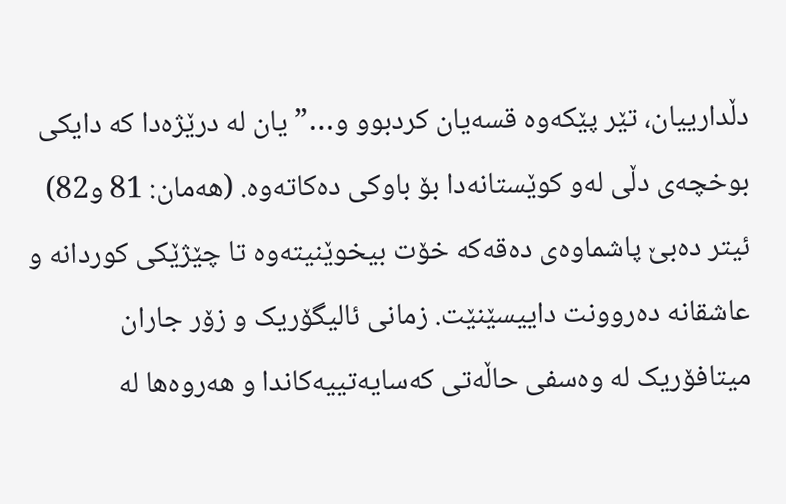دڵدارییان، تێر پێکەوە قسەیان کردبوو و…” یان لە درێژەدا کە دایکی بوخچەی دڵی لەو کوێستانەدا بۆ باوکی دەکاتەوە. (ھەمان: 81 و82) ئیتر دەبێ پاشماوەی دەقەکە خۆت بیخوێنیتەوە تا چێژێکی کوردانە و عاشقانە دەروونت داییسێنێت. زمانی ئالیگۆریک و زۆر جاران میتافۆریک لە وەسفی حاڵەتی کەسایەتییەکاندا و ھەروەھا لە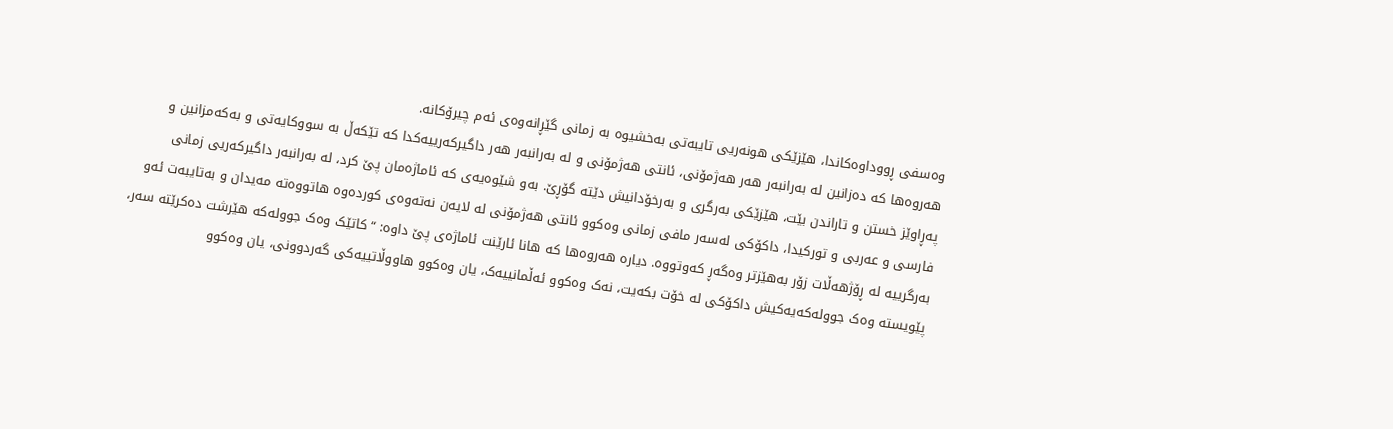وەسفی ڕووداوەکاندا، ھێزێکی ھونەریی تایبەتی بەخشیوە بە زمانی گێڕانەوەی ئەم چیرۆکانە.
ھەروەھا کە دەزانین لە بەرانبەر ھەر ھەژمۆنی، ئانتی ھەژمۆنی و لە بەرانبەر ھەر داگیرکەرییەکدا کە تێکەڵ بە سووکایەتی و بەکەمزانین و پەڕاوێز خستن و تاراندن بێت، ھێزێکی بەرگری و بەرخۆدانیش دێتە گۆڕێ. بەو شێوەیەی کە ئاماژەمان پێ کرد، لە بەرانبەر داگیرکەریی زمانی فارسی و عەربی و تورکیدا، داکۆکی لەسەر مافی زمانی وەکوو ئانتی ھەژمۆنی لە لایەن نەتەوەی کوردەوە ھاتووەتە مەیدان و بەتایبەت ئەو بەرگرییە لە ڕۆژھەڵات زۆر بەھێزتر وەگەڕ کەوتووە. دیارە ھەروەھا کە ھانا ئارێنت ئاماژەی پێ داوە: “کاتێک وەک جوولەکە ھێرشت دەکرێتە سەر، پێویستە وەک جوولەکەیەکیش داکۆکی لە خۆت بکەیت، نەک وەکوو ئەڵمانییەک، یان وەکوو ھاووڵاتییەکی گەردوونی، یان وەکوو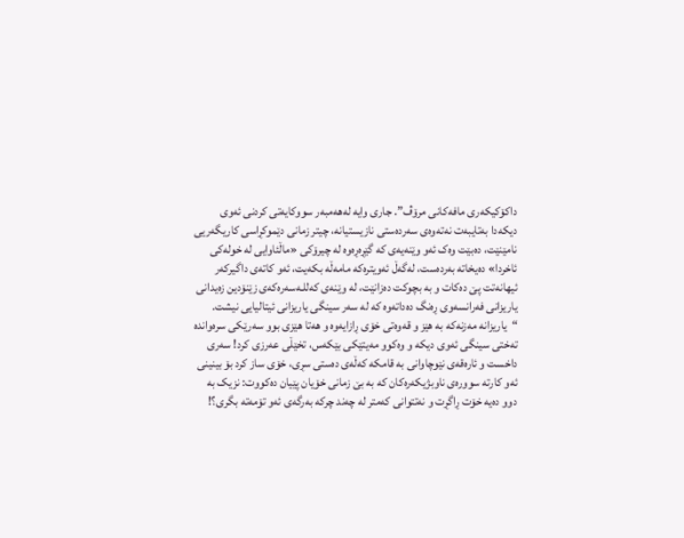داکۆکیکەری مافەکانی مرۆڤ”. جاری وایە لەھەمبەر سووکایەتی کردنی ئەوی دیکەدا بەتایبەت نەتەوەی سەردەستی نازیستیانە، چیتر زمانی دێموکڕاسی کاریگەریی نامێنێت، دەبێت وەک ئەو وێنەیەی کە گێڕەڕەوە لە چیرۆکی «ماڵئاوایی لە خولەکی ئاخردا» دەیخاتە بەردەست، لەگەڵ ئەویترەکە مامەڵە بکەیت، ئەو کاتەی داگیرکەر ئیھانەتت پێ دەکات و بە بچوکت دەزانێت، لە وێنەی کەللـەسەرەکەی زێنۆدین زەیدانی یاریزانی فەرانسەوی ڕەنگ دەداتەوە کە لە سەر سینگی یاریزانی ئیتالیایی نیشت. “یاریزانە مەزنەکە بە ھێز و قەوەتی خۆی ڕازایەوە و ھەتا ھێزی بوو سەرێکی سرەواندە تەختی سینگی ئەوی دیکە و وەکوو مەیتێکی بێکەس، تخێڵی عەرزی کرد! سەری داخست و ئارەقەی نێوچاوانی بە قامکە کەڵەی دەستی سڕی، خۆی ساز کرد بۆ بینینی ئەو کارتە سوورەی ناوبژیکەرەکان کە بە بێ زمانی خۆیان پێیان دەکووت: نزیک بە دوو دەیە خۆت ڕاگڕت و نەتتوانی کەمتر لە چەند چرکە بەرگەی ئەو تۆمەتە بگری؟!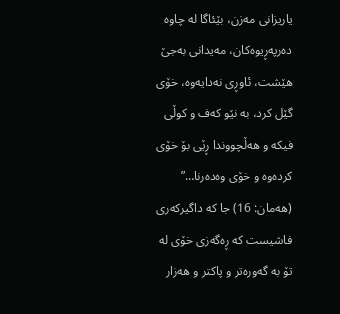یاریزانی مەزن، بێئاگا لە چاوە دەرپەڕیوەکان، مەیدانی بەجێ ھێشت، ئاوڕی نەدایەوە، خۆی گێل کرد، بە نێو کەف و کوڵی فیکە و ھەڵچووندا ڕێی بۆ خۆی کردەوە و خۆی وەدەرنا…” (ھەمان: 16) جا کە داگیرکەری فاشیست کە ڕەگەزی خۆی لە تۆ بە گەورەتر و پاکتر و ھەزار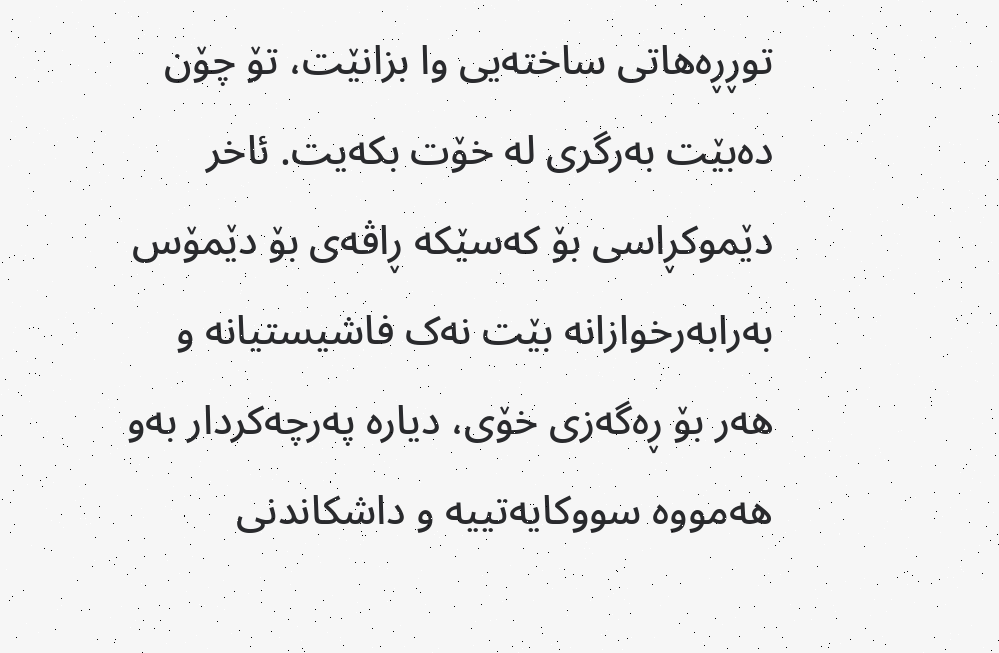توڕڕەھاتی ساختەیی وا بزانێت، تۆ چۆن دەبێت بەرگری لە خۆت بکەیت. ئاخر دێموکڕاسی بۆ کەسێکە ڕاڤەی بۆ دێمۆس بەرابەرخوازانە بێت نەک فاشیستیانە و ھەر بۆ ڕەگەزی خۆی، دیارە پەرچەکردار بەو ھەمووە سووکایەتییە و داشکاندنی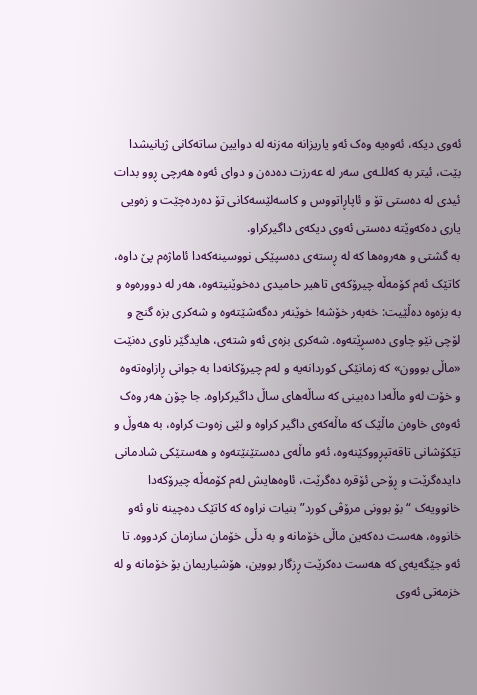ئەوی دیکە، ئەوەیە وەک ئەو یاریزانە مەزنە لە دوایین ساتەکانی ژیانیشدا بێت، ئیتر بە کەللـەی سەر لە عەرزت دەدەن و دوای ئەوە ھەرچی ڕوو بدات ئیدی لە دەستی تۆ و ئاپاڕاتووس و کاسەلێسەکانی تۆ دەردەچێت و زەویی یاری دەکەوێتە دەستی ئەوی دیکەی داگیرکراو.
بە گشتی و ھەروەھا کە لە ڕستەی دەسپێکی نووسینەکەدا ئاماژەم پێ داوە، کاتێک ئەم کۆمەڵە چیرۆکەی تاھیر حامیدی دەخوێنیتەوە، ھەر لە دوورەوە و بە بزەوە دەڵێیت: خەبەر خۆشە! خوێنەر دەگەشێتەوە و شەکری بزە گنج و لۆچی نێو چاوی دەسڕێتەوە. شەکری بزەی ئەو شتەی، ھایدگێر ناوی دەنێت «ماڵی بووون» کە زمانێکی کوردانەیە و لەم چیرۆکانەدا بە جوانی ڕازاوەتەوە و خۆت لەو ماڵەدا دەبینی کە ساڵەھای ساڵ داگیرکراوە. جا چۆن ھەر وەک ئەوەی خاوەن ماڵێک کە ماڵەکەی داگیر کراوە و لێی زەوت کراوە، بە ھەوڵ و تێکۆشانی تاقەتپڕووکێنەوە، ئەو ماڵەی دەستێنێتەوە و ھەستێکی شادمانی دایدەگرێت و ڕۆحی ئۆقرە دەگرێت، ئاوەھایش لەم کۆمەڵە چیرۆکەدا خانوویەک “بۆ بوونی مرۆڤی کورد” بنیات نراوە کە کاتێک دەچینە ناو ئەو خانووە، ھەست دەکەین ماڵی خۆمانە و بە دڵی خۆمان سازمان کردووە. تا ئەو جێگەیەی کە ھەست دەکرێت ڕزگار بووین، ھۆشیاریمان بۆ خۆمانە و لە خزمەتی ئەوی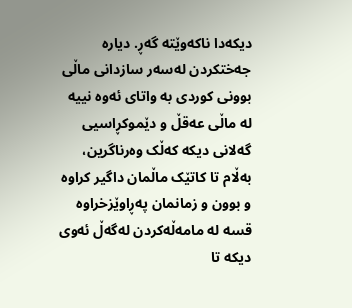دیکەدا ناکەوێتە گەڕ. دیارە جەختکردن لەسەر سازدانی ماڵی بوونی کوردی بە واتای ئەوە نییە لە ماڵی عەقڵ و دێموکڕاسیی گەلانی دیکە کەڵک وەرناگرین، بەڵام تا کاتێک ماڵمان داگیر کراوە و بوون و زمانمان پەڕاوێزخراوە قسە لە مامەڵەکردن لەگەڵ ئەوی دیکە تا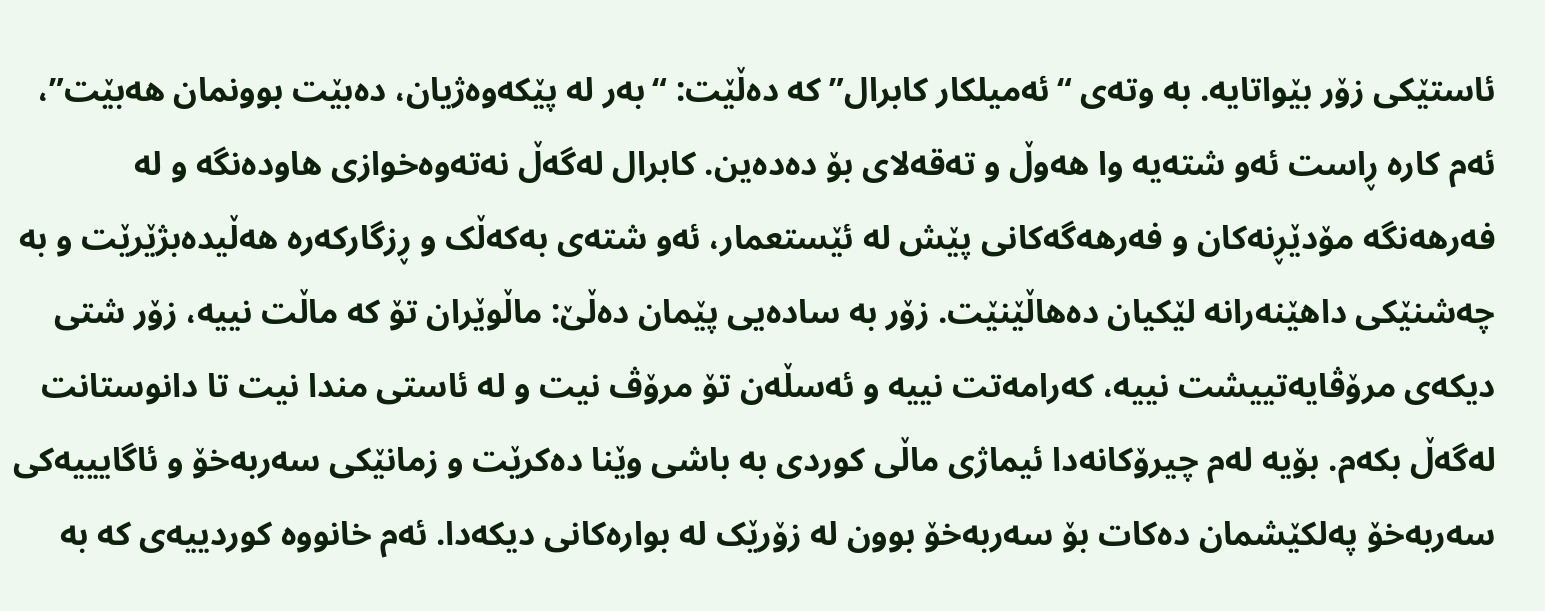ئاستێکی زۆر بێواتایە. بە وتەی “ئەمیلکار کابرال” کە دەڵێت: “بەر لە پێکەوەژیان، دەبێت بوونمان ھەبێت”، ئەم کارە ڕاست ئەو شتەیە وا ھەوڵ و تەقەلای بۆ دەدەین. کابرال لەگەڵ نەتەوەخوازی ھاودەنگە و لە فەرھەنگە مۆدێڕنەکان و فەرھەگەکانی پێش لە ئێستعمار، ئەو شتەی بەکەڵک و ڕزگارکەرە ھەڵیدەبژێرێت و بە چەشنێکی داھێنەرانە لێکیان دەھاڵێنێت. زۆر بە سادەیی پێمان دەڵێ: ماڵوێران تۆ کە ماڵت نییە، زۆر شتی دیکەی مرۆڤایەتییشت نییە، کەرامەتت نییە و ئەسڵەن تۆ مرۆڤ نیت و لە ئاستی مندا نیت تا دانوستانت لەگەڵ بکەم. بۆیە لەم چیرۆکانەدا ئیماژی ماڵی کوردی بە باشی وێنا دەکرێت و زمانێکی سەربەخۆ و ئاگایییەکی سەربەخۆ پەلکێشمان دەکات بۆ سەربەخۆ بوون لە زۆرێک لە بوارەکانی دیکەدا. ئەم خانووە کوردییەی کە بە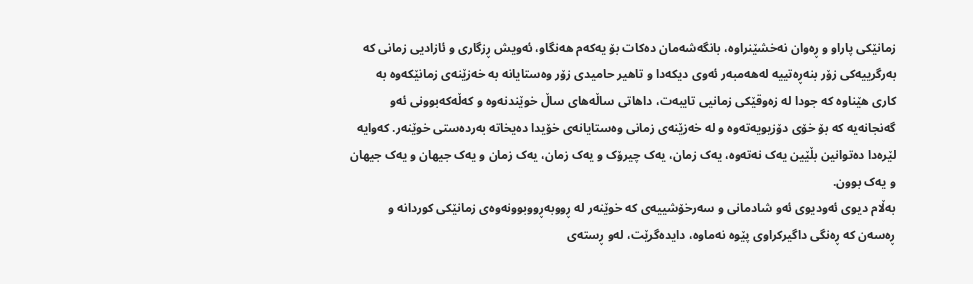زمانێکی پاراو و ڕەوان نەخشێنراوە، بانگەشەمان دەکات بۆ یەکەم ھەنگاو، ئەویش ڕزگاری و ئازادیی زمانی کە بەرگرییەکی زۆر بنەڕەتییە لەھەمبەر ئەوی دیکەدا و تاھیر حامیدی زۆر وەستایانە بە خەزێنەی زمانێکەوە بە کاری ھێناوە کە جودا لە زەوقێکی زمانیی تایبەت، داھاتی ساڵەھای ساڵ خوێندنەوە و کەڵەکەبوونی ئەو گەنجانەیە کە بۆ خۆی دۆزیویەتەوە و لە خەزێنەی زمانی وەستایانەی خۆیدا دەیخاتە بەردەستی خوێنەر. کەوایە لێرەدا دەتوانین بڵێین یەک نەتەوە، یەک زمان، یەک چیرۆک و یەک زمان، یەک زمان و یەک جیھان و یەک جیھان و یەک بوون.
بەڵام دیوی ئەودیوی ئەو شادمانی و سەرخۆشییەی کە خوێنەر لە ڕووبەڕووبوونەوەی زمانێکی کوردانە و ڕەسەن کە ڕەنگی داگیرکراوی پێوە نەماوە، دایدەگرێت، لەو ڕستەی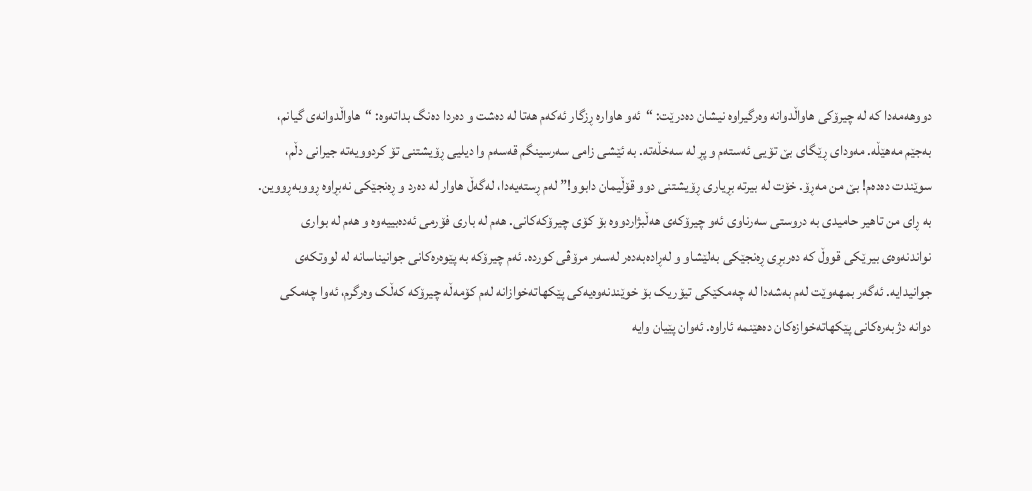دووھەمەدا کە لە چیرۆکی هاواڵدوانە وەرگیراوە نیشان دەدرێت: “ئەو ھاوارە ڕزگار ئەکەم ھەتا لە دەشت و دەردا دەنگ بداتەوە: “هاواڵدوانەی گیانم، بەجێم مەھێڵە. مەودای ڕێگای بێ تۆیی ئەستەم و پڕ لە سەخڵەتە. بە ئێشی زامی سەرسینگم قەسەم وا دیلیی ڕۆیشتنی تۆ کردوویەتە جیرانی دڵم، سوێندت دەدەم! بێ من مەڕۆ. خۆت لە بیرتە بڕیاری ڕۆیشتنی دوو قۆڵیمان دابوو!” لەم ڕستەیەدا، لەگەڵ ھاوار لە دەرد و ڕەنجێکی نەبڕاوە ڕووبەڕووین. بە ڕای من تاھیر حامیدی بە دروستی سەرناوی ئەو چیرۆکەی ھەڵبژاردووە بۆ کۆی چیرۆکەکانی. ھەم لە باری فۆرمی ئەدەبییەوە و ھەم لە بواری نواندنەوەی بیرێکی قووڵ کە دەربڕی ڕەنجێکی بەلێشاو و لەڕادەبەدەر لەسەر مرۆڤی کوردە. ئەم چیرۆکە بە پێوەرەکانی جوانیناسانە لە لووتکەی جوانیدایە. ئەگەر بمھەوێت لەم بەشەدا لە چەمکێکی تیۆریک بۆ خوێندنەوەیەکی پێکھاتەخوازانە لەم کۆمەڵە چیرۆکە کەڵک وەرگرم، ئەوا چەمکی دوانە دژبەرەکانی پێکھاتەخوازەکان دەھێنمە ئاراوە. ئەوان پێیان وایە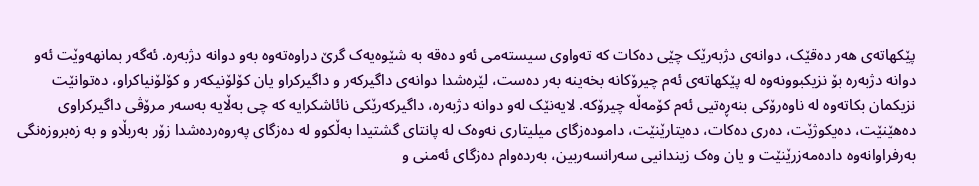پێکھاتەی ھەر دەقێک، دوانەی دژبەرێک چێی دەکات کە تەواوی سیستەمی ئەو دەقە بە شێوەیەک گرێ دراوەتەوە بەو دوانە دژبەرە. ئەگەر بمانھەوێت ئەو دوانە دژبەرە بۆ نزیکبوونەوە لە پێکھاتەی ئەم چیرۆکانە بخەینە بەر دەست، لێرەشدا دوانەی داگیرکەر و داگیرکراو یان کۆلۆنیکەر و کۆلۆنیاکراو، دەتوانێت نزیکمان بکاتەوە لە ناوەرۆکی بنەڕەتیی ئەم کۆمەڵە چیرۆکە. لایەنێک لەو دوانە دژبەرە، داگیرکەرێکی نائاشکرایە کە چی بەڵایە بەسەر مرۆڤی داگیرکراوی دەھێنێت، دەیکوژێت، دەری دەکات، دەیتارێنێت، دامودەزگای میلیتاری نەوەک لە پانتای گشتیدا بەڵکوو لە دەزگای پەروەردەشدا زۆر بەربڵاو و بە زەبروزەنگی بەرفراوانەوە دادەمەزرێنێت و یان وەک زیندانیی سەرانسەربین، بەردەوام دەزگای ئەمنی و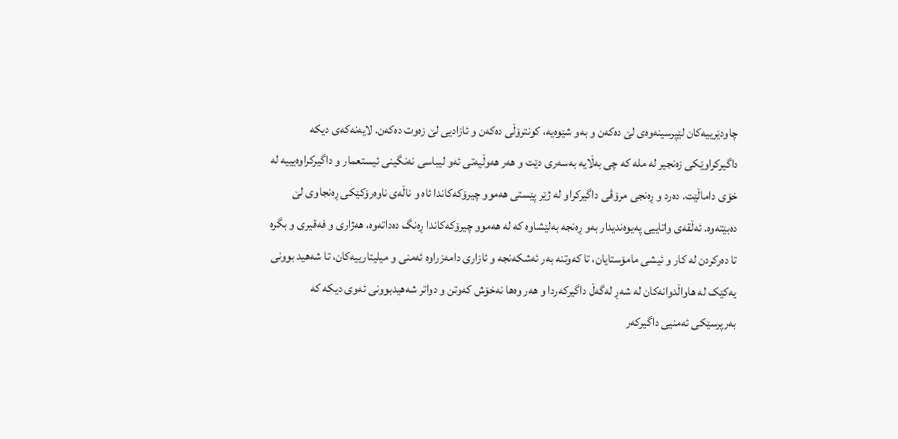چاودێرییەکان لێپرسینەوەی لێ دەکەن و بەو شێوەیە، کونترۆڵی دەکەن و ئازادیی لێ زەوت دەکەن. لایەنەکەی دیکە داگیرکراوێکی زەنجیر لە ملە کە چی بەڵایە بەسەری دێت و ھەر ھەوڵیەتی ئەو لیباسی نەنگینی ئیستعمار و داگیرکراوەیییە لە خۆی داماڵێت. دەرد و ڕەنجی مرۆڤی داگیرکراو لە ژێر پێستی ھەموو چیرۆکەکاندا ئاە و ناڵەی ناوەرۆکێکی ڕەنجاوی لێ دەبێتەوە. ئەڵقەی واتاییی پەیوەندیدار بەو ڕەنجە بەلێشاوە کە لە ھەموو چیرۆکەکاندا ڕەنگ دەداتەوە، ھەژاری و فەقیری و بگرە تا دەرکردن لە کار و ئیشی مامۆستایان، تا کەوتنە بەر ئەشکەنجە و ئازاری دامەزراوە ئەمنی و میلیتارییەکان، تا شەھید بوونی یەکێک لە ھاواڵدوانەکان لە شەڕ لەگەڵ داگیرکەردا و ھەر وەھا نەخۆش کەوتن و دواتر شەھیدبوونی ئەوی دیکە کە بەرپرسێکی ئەمنیی داگیرکەر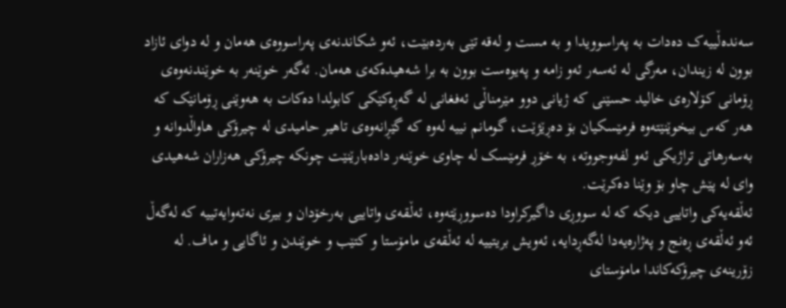سەندەڵییەک دەدات بە پەراسوویدا و بە مست و لەقە تێی بەردەبێت، ئەو شکاندنەی پەراسووەی ھەمان و لە دوای ئازاد بوون لە زیندان، مەرگی لە ئەسەر ئەو زامە و پەیوەست بوون بە برا شەھیدەکەی ھەمان. ئەگەر خوێنەر بە خوێندنەوەی ڕۆمانی کۆلارەی خالید حسێنی کە ژیانی دوو مێرمناڵی ئەفغانی لە گەڕەکێکی کابولدا دەکات بە ھەوێنی ڕۆمانێک کە ھەر کەس بیخوێنێتەوە فرمێسکیان بۆ دەڕێژێت، گومانم نییە لەوە کە گێڕانەوەی تاھیر حامیدی لە چیرۆکی هاواڵدوانە و بەسەرھاتی تراژیکی ئەو لفەوجووتە، بە خۆڕ فرمێسک لە چاوی خوێنەر دادەبارێنێت چونکە چیرۆکی ھەزاران شەھیدی وای لە پێش چاو بۆ وێنا دەکرێت.
ئەڵقەیەکی واتاییی دیکە کە لە سووڕی داگیرکراودا دەسووڕێتەوە، ئەڵقەی واتاییی بەرخۆدان و بیری نەتەوایەتییە کە لەگەڵ ئەو ئەڵقەی ڕەنج و پەژارەیەدا لەگەڕدایە، ئەویش بریتییە لە ئەڵقەی مامۆستا و کتێب و خوێندن و ئاگایی و ماف. لە زۆرینەی چیرۆکەکاندا مامۆستای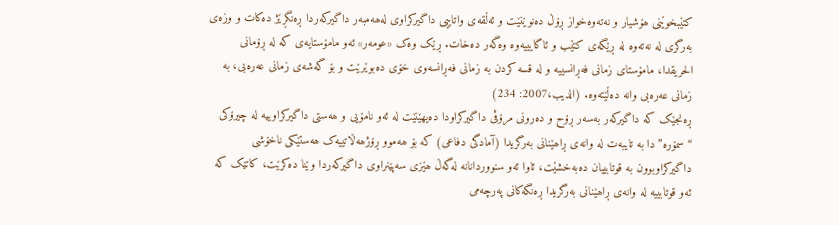کتێبخوێنی ھۆشیار و نەتەوەخواز ڕۆڵ دەنوێنێت و ئەڵقەی واتاییی داگیرکراوی لەھەمبەر داگیرکەردا ڕەنگڕێژ دەکات و وزەی بەرگری لە نەتەوە لە ڕێگەی کتێب و ئاگایییەوە وەگەر دەخات. ڕێک وەک «عومەر» ئەو مامۆستایەی کە لە ڕۆمانی الحریقدا، مامۆستای زمانی فەڕانسییە و لە قسە کردن بە زمانی فەڕانسەوی خۆی دەبوێرێت و بۆ گەشەی زمانی عەرەبی، بە زمانی عەرەبی وانە دەڵێتەوە. (الدیب،2007: 234)
ڕەنجێک کە داگیرکەر بەسەر ڕۆح و دەرونی مرۆڤی داگیرکراودا دەیھێنێت لە ئەو نامۆیی و ھەستی داگیرکراوییە لە چیرۆکی “سمۆرە”دا بە تایبەت لە وانەی ڕاھێنانی بەرگریدا (آمادگی دفاعی) کە بۆ ھەموو ڕۆژھەڵاتییەک ھەستێکی ناخۆشی داگیرکراوبوون بە قوتابییان دەبەخشێت، ئاوا ئەو سنووردانانه لەگەڵ ھێزی سەپێنراوی داگیرکەردا وێنا دەکرێت، کاتێک کە ئەو قوتابییە لە وانەی ڕاھێنانی بەرگریدا ڕەنگەکانی پەرچەمی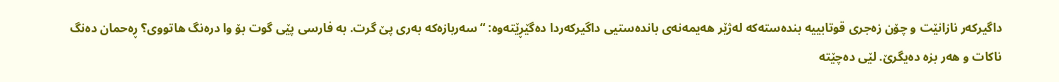داگیرکەر نازانێت و چۆن زەجری قوتابییە بندەستەکە لەژێر ھەیمەنەی باندەستیی داگیرکەردا دەگێڕێتەوە: “سەربازەکە بەری پێ گرت. بە فارسی پێی گوت بۆ وا درەنگ ھاتووی؟ ڕەحمان دەنگ ناکات و ھەر بزە دەیگرێ. لێی دەچێتە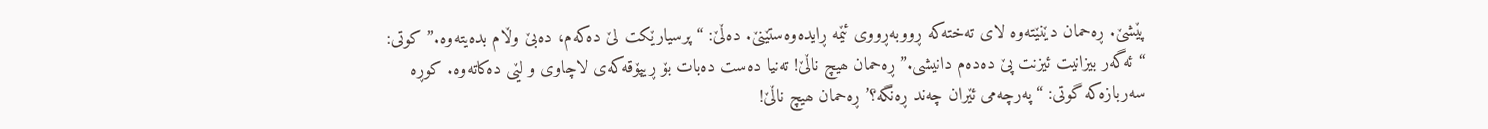پێشێ. ڕەحمان دێنێتەوە لای تەختەکە ڕووبەڕووی ئێمە ڕایدەوەستێنێ. دەڵێ: “پرسیارێکت لێ دەکەم، دەبێ وڵام بدەیتەوە.” کوتی: “ئەگەر بیزانیت ئیزنت پێ دەدەم دانیشی.” ڕەحمان ھیچ ناڵێ! تەنیا دەست دەبات بۆ ڕیپۆقەکەی لاچاوی و لێی دەکاتەوە. کوڕە سەربازەکە گوتی: “پەرچەمی ئێران چەند ڕەنگە؟’ ڕەحمان ھیچ ناڵێ!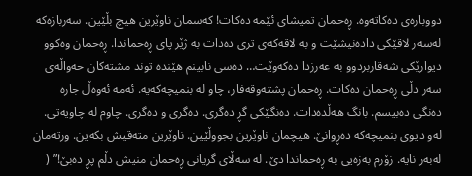دووبارەی دەکاتەوە. ڕەحمان تمیشای ئێمە دەکات! کەسمان ناوێرین ھیچ بڵێین. سەربازەکە لەسەر لاقێکی دادەنیشێت و بە لاقەکەی تری دەدات بە ژێر پای ڕەحماندا. ڕەحمان وەکوو دیوارێکی شەقاربردوو بە عەرزدا دەکەوێت… دەسی نابینم ھێندە توند مشتەکان حەواڵەی سەر دڵی ڕەحمان دەکات. ڕەحمان پشتەوقەفار، چاو لە بنمیچەکەیە. ئەمە ئەوەڵ جارە دەنگی دەبیسم. بانگ ھەڵدەدات. دەنگێکی گڕ دەگری. دەگری و دەگری. چاوم لە چاویەتی. لەو دیوی بنمیچەکە دەڕوانێ. ھیچمان ناوێرین بجووڵێین. ناوێرین متەقیش بکەین. ورتەمان لەبەر نایە. زۆرم بەزەیی بە ڕەحماندا دێ. لە سەڵای گریانی ڕەحمان منیش دڵم پڕ دەبێ!” (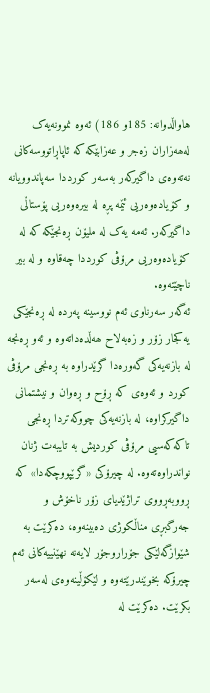هاواڵدوانە: 185و 186) ئەوە نموونەیەک لەھەزاران زەجر و عەزابێکە کە ئاپاڕاتووسەکانی نەتەوەی داگیرکەر بەسەر کورددا سەپاندوویانە و کۆیادەوەریی ئێمە پڕە لە بیرەوەریی پۆستاڵی داگیرکەر. ئەمە یەک لە ملیۆن ڕەنجێکە کە لە کۆیادەوەریی مرۆڤی کورددا چەقاوە و لە بیر ناچێتەوە.
ئەگەر سەرناوی ئەم نووسینە پەردە لە ڕەنجێکی یەکجار زۆر و زەبەلاح ھەڵدەداتەوە و ئەو ڕەنجە لە بازنەیەکی گەورەدا گرێدراوە بە ڕەنجی مرۆڤی کورد و ئەوەی کە ڕۆح و ڕەوان و نیشتمانی داگیرکراوە، لە بازنەیەکی چووکەتردا ڕەنجی تاکەکەسیی مرۆڤی کوردیش بە تایبەت ژنان نواندراوەتەوە. لە چیرۆکی «گرێپووچکەدا» کە ڕووبەڕووی تراژێدیای زۆر ناخۆش و جەرگبڕی مناڵکوژی دەبینەوە، دەکرێت بە شێوازگەلێکی جۆراروجۆر لایەنە نھێنییەکانی ئەم چیرۆکە بخوێندرێتەوە و لێکۆڵینەوەی لەسەر بکرێت. دەکرێت لە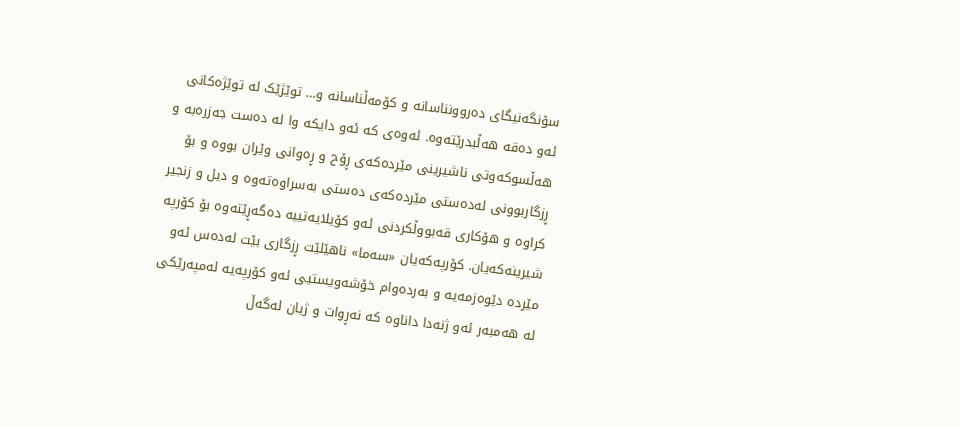سۆنگەنیگای دەروونناسانە و کۆمەڵناسانە و… توێژێک لە توێژەکانی ئەو دەقە ھەڵبدرێتەوە. ئەوەی کە ئەو دایکە وا لە دەست جەزرەبە و ھەڵسوکەوتی ناشیرینی مێردەکەی ڕۆح و ڕەوانی وێران بووە و بۆ ڕزگاربوونی لەدەستی مێردەکەی دەستی بەسراوەتەوە و دیل و زنجیر کراوە و ھۆکاری قەبووڵکردنی ئەو کۆیلایەتییە دەگەڕێتەوە بۆ کۆرپە شیرینەکەیان. کۆرپەکەیان «سەما» ناھێلێت ڕزگاری بێت لەدەس ئەو مێردە دێوەزمەیە و بەردەوام خۆشەویستیی ئەو کۆرپەیە لەمپەرێکی لە ھەمبەر ئەو ژنەدا داناوە کە نەڕوات و ژیان لەگەڵ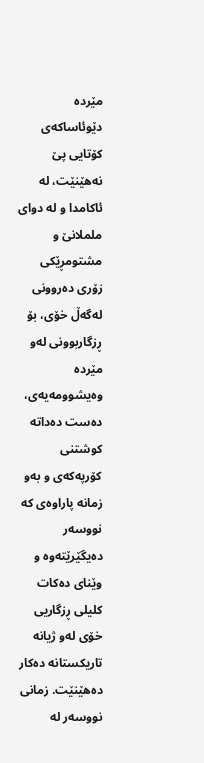مێردە دێوئاساکەی کۆتایی پێ نەھێنێت، لە ئاکامدا و لە دوای ململانێ و مشتومڕێکی زۆری دەروونی لەگەڵ خۆی، بۆ ڕزگاربوونی لەو مێردە وەیشوومەیەی، دەست دەداتە کوشتنی کۆرپەکەی و بەو زمانە پاراوەی کە نووسەر دەیگێرێتەوە و وێنای دەکات کلیلی ڕزگاریی خۆی لەو ژیانە تاریکستانە دەکار دەھێنێت. زمانی نووسەر لە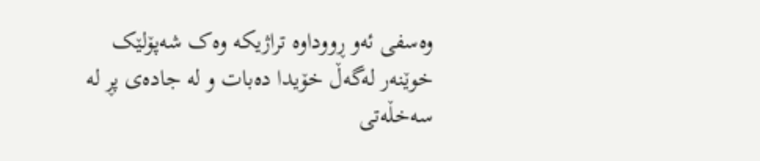وەسفی ئەو ڕووداوە تراژیکە وەک شەپۆلێک خوێنەر لەگەڵ خۆیدا دەبات و لە جادەی پڕ لە سەخڵەتی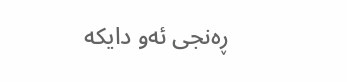ڕەنجی ئەو دایکە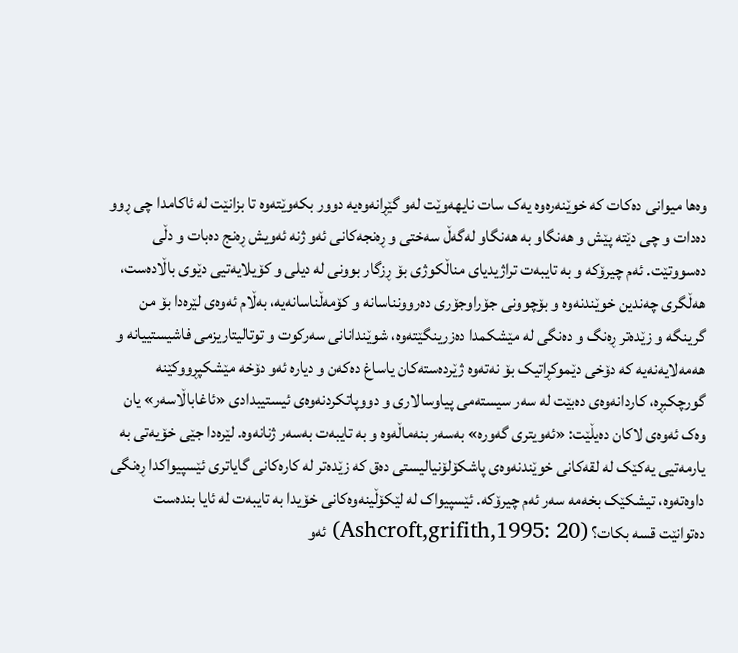وەھا میوانی دەکات کە خوێنەرەوە یەک سات نایھەوێت لەو گێڕانەوەیە دوور بکەوێتەوە تا بزانێت لە ئاکامدا چی ڕوو دەدات و چی دێتە پێش و ھەنگاو بە ھەنگاو لەگەڵ سەختی و ڕەنجەکانی ئەو ژنە ئەویش ڕەنج دەبات و دڵی دەسووتێت. ئەم چیرۆکە و بە تایبەت تراژیدیای مناڵکوژی بۆ ڕزگار بوونی لە دیلی و کۆیلایەتیی دێوی باڵادەست، ھەڵگری چەندین خوێندنەوە و بۆچوونی جۆراوجۆری دەروونناسانە و کۆمەڵناسانەیە، بەڵام ئەوەی لێرەدا بۆ من گرینگە و زێدەتر ڕەنگ و دەنگی لە مێشکمدا دەزرینگێتەوە، شوێندانانی سەرکوت و توتالیتاریزمی فاشیستییانە و ھەمەلایەنەیە کە دۆخی دێموکڕاتیک بۆ نەتەوە ژێردەستەکان یاساغ دەکەن و دیارە ئەو دۆخە مێشکپڕووکێنە گورچکبڕە، کاردانەوەی دەبێت لە سەر سیستەمی پیاوسالاری و دووپاتکردنەوەی ئیستیبدادی «ئاغاباڵاسەر» یان وەک ئەوەی لاکان دەیڵێت: «ئەویتری گەورە» بەسەر بنەماڵەوە و بە تایبەت بەسەر ژنانەوە. لێرەدا جێی خۆیەتی بە یارمەتیی یەکێک لە لقەکانی خوێندنەوەی پاشکۆلۆنیالیستی دەق کە زێدەتر لە کارەکانی گایاتری ئێسپیواکدا ڕەنگی داوەتەوە، تیشکێک بخەمە سەر ئەم چیرۆکە. ئێسپیواک لە لێکۆڵینەوەکانی خۆیدا بە تایبەت لە ئایا بندەست دەتوانێت قسە بکات؟ (Ashcroft,grifith,1995: 20) ئەو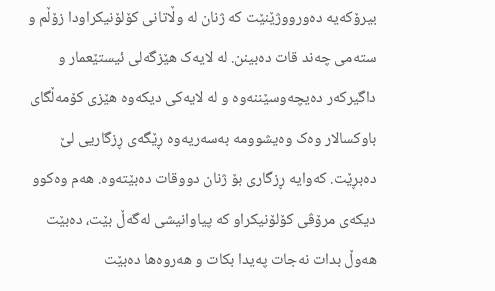بیرۆکەیە دەورووژێنێت کە ژنان لە وڵاتانی کۆلۆنیکراودا زۆڵم و ستەمی چەند قات دەبینن. لە لایەک ھێزگەلی ئیستێعمار و داگیرکەر دەیچەوسێننەوە و لە لایەکی دیکەوە ھێزی کۆمەڵگای باوکسالار وەک وەیشوومە بەسەریەوە ڕێگەی ڕزگاریی لێ دەبڕێت. کەوایە ڕزگاری بۆ ژنان دووقات دەبێتەوە. ھەم وەکوو دیکەی مرۆڤی کۆلۆنیکراو کە پیاوانیشی لەگەڵ بێت، دەبێت ھەوڵ بدات نەجات پەیدا بکات و ھەروەھا دەبێت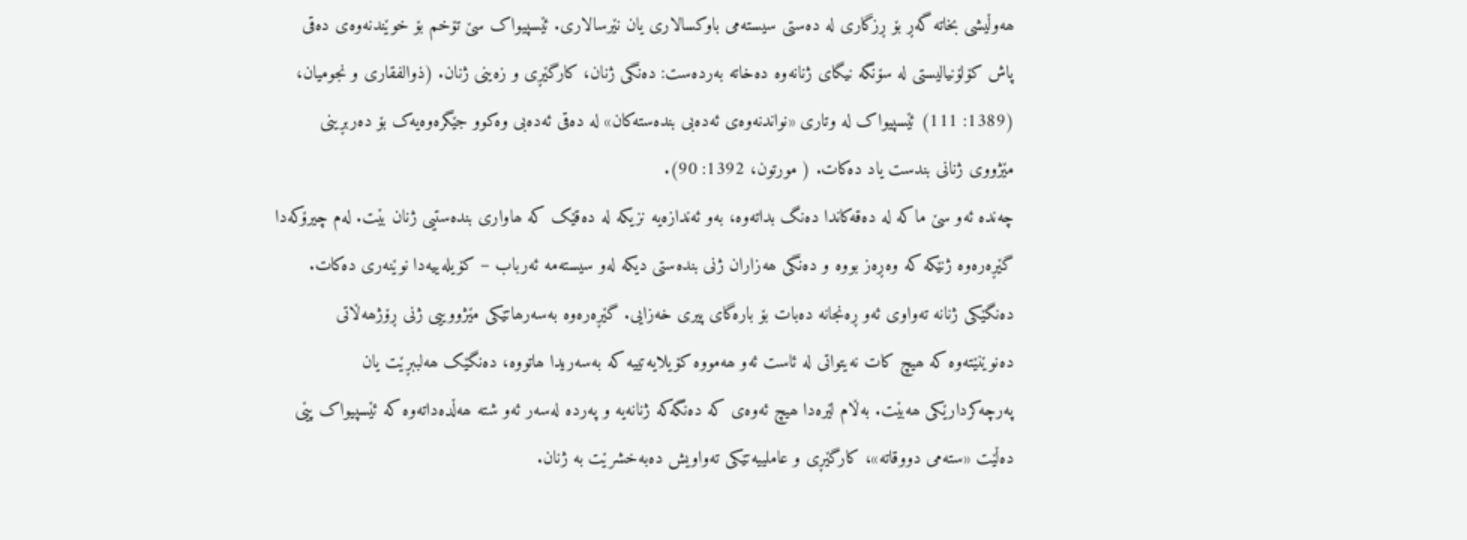ھەوڵیشی بخاتە گەڕ بۆ ڕزگاری لە دەستی سیستەمی باوکسالاری یان نێرسالاری. ئێسپیواک سێ تۆخم بۆ خوێندنەوەی دەقی پاش کۆلۆنیالیستی لە سۆنگە نیگای ژنانەوە دەخاتە بەردەست: دەنگی ژنان، کارگێڕی و زەینی ژنان. (ذوالفقاری و نجومیان، (1389: 111) ئێسپیواک لە وتاری «نواندنەوەی ئەدەبی بندەستەکان» لە دەقی ئەدەبی وەکوو جێگرەوەیەک بۆ دەربڕینی مێژووی ژنانی بندست یاد دەکات. ( مورتون، 1392: 90).
چەندە ئەو سێ ماکە لە دەقەکاندا دەنگ بداتەوە، بەو ئەندازەیە نزیکە لە دەقێک کە ھاواری بندەستیی ژنان بێت. لەم چیرۆکەدا گێڕەرەوە ژنێکە کە وەڕەز بووە و دەنگی ھەزاران ژنی بندەستی دیکە لەو سیستەمە ئەرباب – کۆیلەییەدا نوێنەری دەکات. دەنگێکی ژنانە تەواوی ئەو ڕەنجانە دەبات بۆ بارەگای پیری خەزایی. گێڕەرەوە بەسەرھاتێکی مێژووییی ژنی ڕۆژھەڵاتی دەنوێنێتەوە کە ھیچ کات نەیتواتی لە ئاست ئەو ھەمووە کۆیلایەتییە کە بەسەریدا ھاتووە، دەنگێک ھەلببڕێت یان پەرچەکردارێکی ھەبێت. بەڵام لێرەدا ھیچ ئەوەی کە دەنگەکە ژنانەیە و پەردە لەسەر ئەو شتە ھەڵدەداتەوە کە ئێسپیواک پێی دەڵێت «ستەمی دووقاتە»، کارگێڕی و عاملییەتێکی تەواویش دەبەخشرێت بە ژنان.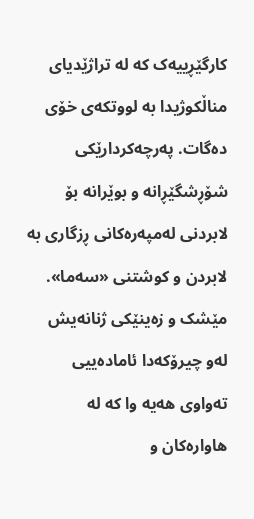کارگێڕییەک کە لە تراژێدیای مناڵکوژیدا بە لووتکەی خۆی دەگات. پەرچەکردارێکی شۆڕشگێڕانە و بوێرانە بۆ لابردنی لەمپەرەکانی ڕزگاری بە لابردن و کوشتنی «سەما». مێشک و زەینێکی ژنانەیش لەو چیرۆکەدا ئامادەییی تەواوی ھەیە وا کە لە ھاوارەکان و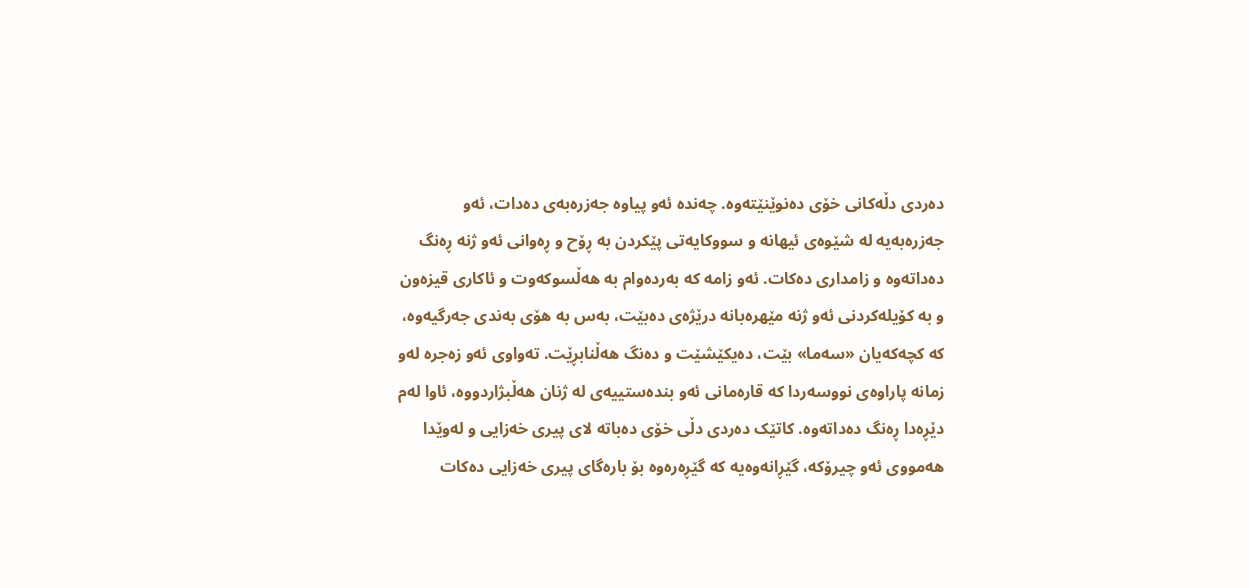دەردی دڵەکانی خۆی دەنوێنێتەوە. چەندە ئەو پیاوە جەزرەبەی دەدات، ئەو جەزرەبەیە لە شێوەی ئیھانە و سووکایەتی پێکردن بە ڕۆح و ڕەوانی ئەو ژنە ڕەنگ دەداتەوە و زامداری دەکات. ئەو زامە کە بەردەوام بە ھەڵسوکەوت و ئاکاری قیزەون و بە کۆیلەکردنی ئەو ژنە مێھرەبانە درێژەی دەبێت، بەس بە ھۆی بەندی جەرگیەوە، کە کچەکەیان «سەما» بێت، دەیکێشێت و دەنگ ھەڵنابڕێت. تەواوی ئەو زەجرە لەو زمانە پاراوەی نووسەردا کە قارەمانی ئەو بندەستییەی لە ژنان ھەڵبژاردووە، ئاوا لەم دێڕەدا ڕەنگ دەداتەوە. کاتێک دەردی دڵی خۆی دەباتە لای پیری خەزایی و لەوێدا ھەمووی ئەو چیرۆکە، گێڕانەوەیه کە گێڕەرەوە بۆ بارەگای پیری خەزایی دەکات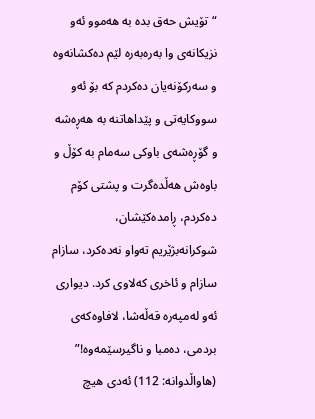“تۆیش حەق بدە بە ھەموو ئەو نزیکانەی وا بەرەبەرە لێم دەکشانەوە و سەرکۆنەیان دەکردم کە بۆ ئەو سووکایەتی و پێداھاتنە بە ھەڕەشە و گۆڕەشەی باوکی سەمام بە کۆڵ و باوەش ھەڵدەگرت و پشتی کۆم دەکردم، ڕامدەکێشان، شوکرانەبژێریم تەواو نەدەکرد، سازام سازام و ئاخری کەلاوی کرد. دیواری ئەو لەمپەرە قەڵەشا، لافاوەکەی بردمی، دەمبا و ناگیرسێمەوە!” (هاواڵدوانە: 112) ئەدی ھیچ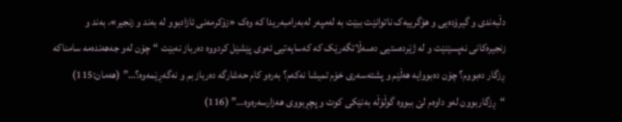دڵبەندی و گیرۆدەیی و ھۆگرییەک ناتوانێت ببێت بە لەمپەر لەبەرامبەریدا کە وەک «زۆکرمەنی ئازادبوو لە بەند و زنجیر»، بەند و زنجیرەکانی نەپسێنێت و لە ژێردەستیی دەسەڵاتگەرێک کە کەسایەتیی ئەوی پێشێل کردووە دەرباز نەبێت “چۆن لەو جەھەندەمە سامناکە ڕزگار دەبووم؟ چۆن دەبووایە ھەڵێم و پشتەسەری خۆم تمیشا نەکەم؟ بەرەو کام حەشارگە دەرباز بم و نەگەڕێمەوە؟…” (ھەمان:115) “ڕزگاربوون لەو داوەم لێ ببووە گوڵۆڵە بەنێکی کوت و پچڕبووی ھەزارسەرەوە…” (116)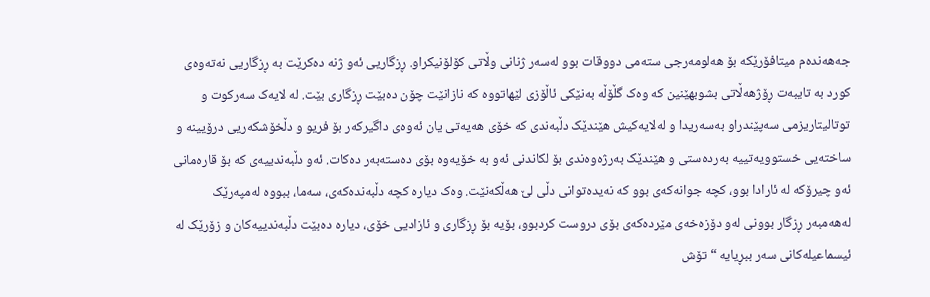جەھەندەم میتافۆرێکە بۆ ھەلومەرجی ستەمی دووقات بوو لەسەر ژنانی وڵاتی کۆلۆنیکراو. ڕزگاریی ئەو ژنە دەکرێت بە ڕزگاریی نەتەوەی کورد بە تایبەت ڕۆژھەڵاتی بشوبھێنین کە وەک گڵۆڵە بەنێکی ئاڵۆزی لێھاتووە کە نازانێت چۆن دەبێت ڕزگاری بێت. لە لایەک سەرکوت و توتالیتاریزمی سەپێندراو بەسەریدا و لەلایەکیش هێندێک دڵبەندی کە خۆی ھەیەتی یان ئەوەی داگیرکەر بۆ فریو و دڵخۆشکەریی درۆیینە و ساختەیی خستوویەتییە بەردەستی و هێندێک بەرژەوەندی بۆ لکاندنی ئەو بە خۆیەوە بۆی دەستەبەر دەکات. ئەو دڵبەندییەی کە بۆ قارەمانی ئەو چیرۆکە لە ئارادا بوو، کچە جوانەکەی بوو کە نەیدەتوانی دڵی لێ ھەڵکەنێت. وەک دیارە کچە دڵبەندەکەی، سەما، ببووە لەمپەرێک لەھەمبەر ڕزگار بوونی لەو دۆزەخەی مێردەکەی بۆی دروست کردبوو، بۆیە بۆ ڕزگاری و ئازادیی خۆی، دیارە دەبێت دڵبەندییەکان و زۆرێک لە ئیسماعیلەکانی سەر ببڕیایە “تۆش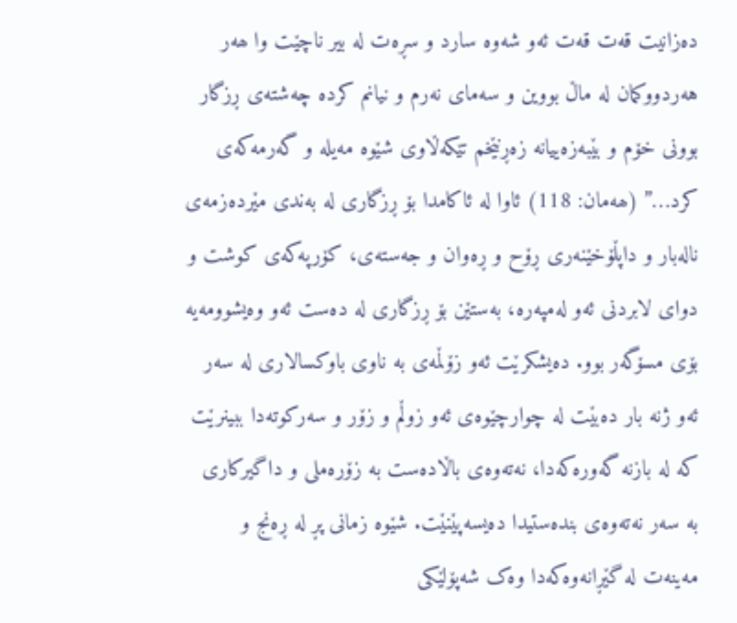دەزانیت قەت قەت ئەو شەوە سارد و سڕەت لە بیر ناچێت وا ھەر هەردووکمان لە ماڵ بووین و سەمای نەرم و نیانم کردە چەشتەی ڕزگار بوونی خۆم و بێبەزەییانە زەڕنێخم تێکەڵاوی شێوە مەیلە و گەرمەکەی کرد…” (ھەمان: 118) ئاوا لە ئاکامدا بۆ ڕزگاری لە بەندی مێردەزمەی نالەبار و داپڵۆخێنەری ڕۆح و ڕەوان و جەستەی، کۆرپەکەی کوشت و دوای لابردنی ئەو لەمپەرە، بەستێن بۆ ڕزگاری لە دەست ئەو وەیشوومەیە بۆی مسۆگەر بوو. دەیشکرێت ئەو زۆڵمەی بە ناوی باوکسالاری لە سەر ئەو ژنە بار دەبێت لە چوارچێوەی ئەو زوڵم و زۆر و سەرکوتەدا ببینرێت کە لە بازنە گەورەکەدا، نەتەوەی باڵادەست بە زۆرەملی و داگیرکاری بە سەر نەتەوەی بندەستیدا دەیسەپێنێت. شێوە زمانی پڕ لە ڕەنج و مەینەت لە گێڕانەوەکەدا وەک شەپۆلێکی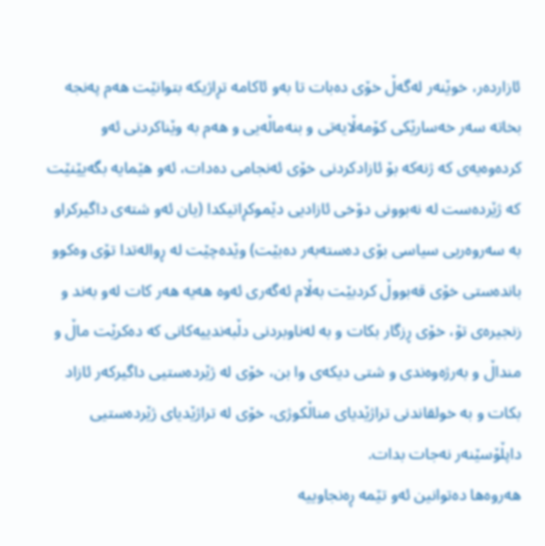ئازاردەر، خوێنەر لەگەڵ خۆی دەبات تا بەو ئاکامە تڕاژیکە بتوانێت ھەم پەنجە بخاتە سەر خەسارێکی کۆمەڵایەتی و بنەماڵەیی و ھەم بە وێناکردنی ئەو کردەوەیەی کە ژنەکە بۆ ئازادکردنی خۆی ئەنجامی دەدات، ئەو ھێمایە بگەیێنێت کە ژێردەست لە نەبوونی دۆخی ئازادیی دێموکڕاتیکدا (یان ئەو شتەی داگیرکراو بە سەروەریی سیاسی بۆی دەستەبەر دەبێت) وێدەچێت لە ڕوالەتدا تۆی وەکوو باندەستی خۆی قەبووڵ کردبێت بەڵام ئەگەری ئەوە ھەیە ھەر کات لەو بەند و زنجیرەی تۆ، خۆی ڕزگار بکات و بە لەناوبردنی دڵبەندییەکانی کە دەکرێت ماڵ و منداڵ و بەرژەوەندی و شتی دیکەی وا بن، خۆی لە ژێردەستیی داگیرکەر ئازاد بکات و بە خولقاندنی تراژێدیای مناڵکوژی، خۆی لە تراژێدیای ژێردەستیی داپڵۆسێنەر نەجات بدات.
ھەروەھا دەتوانین ئەو تێمە ڕەنجاوییە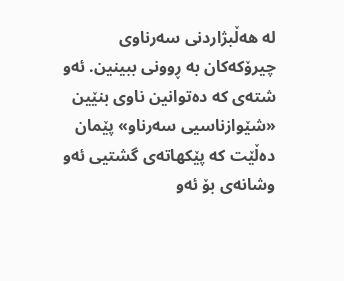لە ھەڵبژاردنی سەرناوی چیرۆکەکان بە ڕوونی ببینین. ئەو شتەی کە دەتوانین ناوی بنێین «شێوازناسیی سەرناو» پێمان دەڵێت کە پێکھاتەی گشتیی ئەو وشانەی بۆ ئەو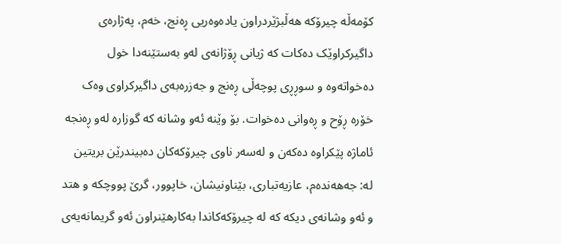کۆمەڵە چیرۆکە ھەڵبژێردراون یادەوەریی ڕەنج، خەم، پەژارەی داگیرکراوێک دەکات کە ژیانی ڕۆژانەی لەو بەستێنەدا خول دەخواتەوە و سوڕڕی پوچەڵی ڕەنج و جەزرەبەی داگیرکراوی وەک خۆرە ڕۆح و ڕەوانی دەخوات. بۆ وێنە ئەو وشانە کە گوزارە لەو ڕەنجە ئاماژە پێکراوە دەکەن و لەسەر ناوی چیرۆکەکان دەبیندرێن بریتین لە: جەھەندەم، عازیەتباری، بێناونیشان، خاپوور، گرێ پووچکە و ھتد و ئەو وشانەی دیکە کە لە چیرۆکەکاندا بەکارھێنراون ئەو گریمانەیەی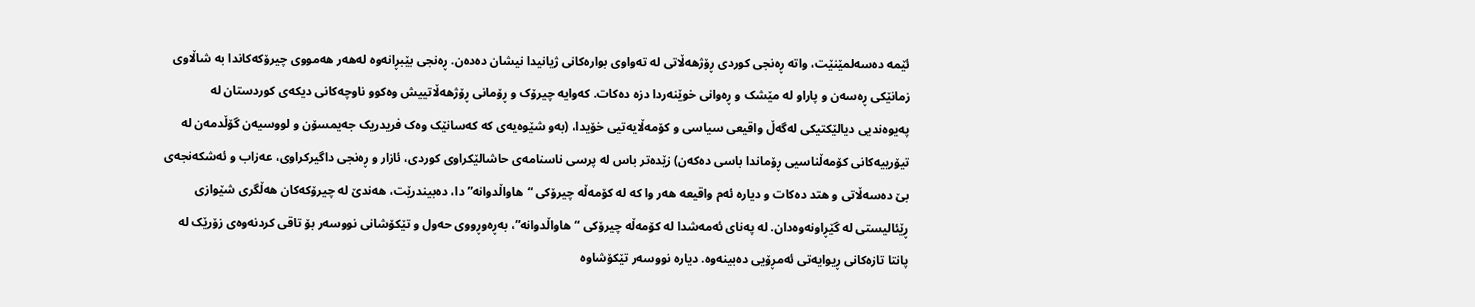ئێمە دەسەلمێنێت، واتە ڕەنجی کوردی ڕۆژھەڵاتی لە تەواوی بوارەکانی ژیانیدا نیشان دەدەن. ڕەنجی بێبڕانەوە لەھەر ھەمووی چیرۆکەکاندا بە شاڵاوی زمانێکی ڕەسەن و پاراو لە مێشک و ڕەوانی خوێنەردا دزە دەکات. کەوایە چیرۆک و ڕۆمانی ڕۆژھەڵاتییش وەکوو ناوچەکانی دیکەی کوردستان لە پەیوەندیی دیالێکتیکی لەگەڵ واقیعی سیاسی و کۆمەڵایەتیی خۆیدا، (بەو شێوەیەی کە کەسانێک وەک فریدریک جەیمسۆن و لووسیەن گۆڵدمەن لە تیۆرییەکانی کۆمەڵناسیی ڕۆماندا باسی دەکەن) زێدەتر باس لە پرسی ناسنامەی حاشالێکراوی کوردی، ئازار و ڕەنجی داگیرکراوی، عەزاب و ئەشکەنجەی بێ دەسەڵاتی و ھتد دەکات و دیارە ئەم واقیعە ھەر وا کە لە کۆمەڵە چیرۆکی “هاواڵدوانە”دا، دەبیندرێت، هەندێ لە چیرۆکەکان ھەڵگری شێوازی ڕێئالیستی لە گێڕاونەوەدان. لە پەنای ئەمەشدا لە کۆمەڵە چیرۆکی “هاواڵدوانە”، بەڕەوڕووی حەول و تێکۆشانی نووسەر بۆ تاقی کردنەوەی زۆرێک لە پانتا تازەکانی ڕیوایەتی ئەمڕۆیی دەبینەوە. دیارە نووسەر تێکۆشاوە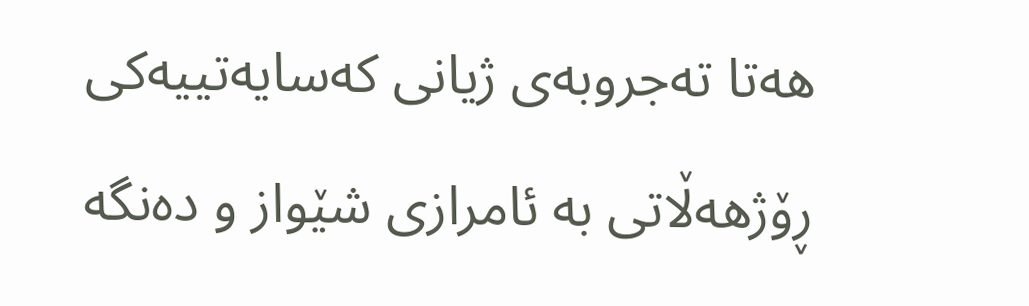هەتا تەجروبەی ژیانی کەسایەتییەکی ڕۆژهەڵاتی بە ئامرازی شێواز و دەنگە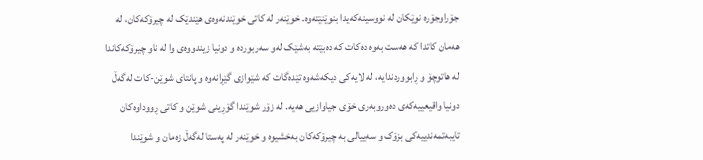جۆراوجۆرە نوێکان لە نووسینەکەیدا بنوێنێتەوە. خوێنەر لە کاتی خوێندنەوەی هێندێک لە چیرۆکەکان، لە هەمان کاتدا کە هەست بەوە دەکات کە دەبێتە بەشێک لەو سەربوردە و دونیا زیندووەی وا لە ناو چیرۆکەکاندا لە هاتوچۆ و ڕابووردندایە، لە لایەکی دیکەشەوە تێدەگات کە شێوازی گێڕانەوە و پانتای شوێن-کات لەگەڵ دونیا واقیعییەکەی دەوروبەری خۆی جیاوازیی هەیە. لە زۆر شوێندا گۆڕینی شوێن و کاتی ڕووداوەکان تایبەتمەندییەکی بزۆک و سەییالی بە چیرۆکەکان بەخشیوە و خوێنەر لە پەستا لەگەڵ زەمان و شوێندا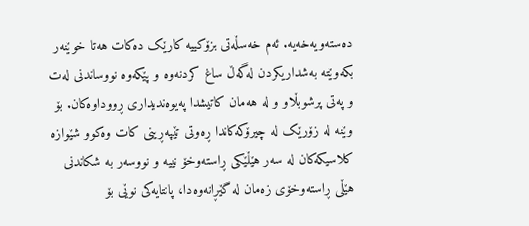دەستەویەخەیە. ئەم خەسڵەتی بزۆکییە کارێک دەکات هەتا خوێنەر بکەوێتە بەشداریکردن لەگەڵ ساغ کردنەوە و پێکەوە نووساندنی لەت و پەتی پرشوبڵاو و لە هەمان کاتیشدا پەیوەندیداری ڕووداوەکان. بۆ وێنە لە زۆرێک لە چیرۆکەکاندا ڕەوتی تێپەڕینی کات وەکوو شێوازە کلاسیکەکان لە سەر هێڵێکی ڕاستەوخۆ نییە و نووسەر بە شکاندنی هێڵی ڕاستەوخۆی زەمان لە گێڕانەوەدا، پانتایەکی نوێی بۆ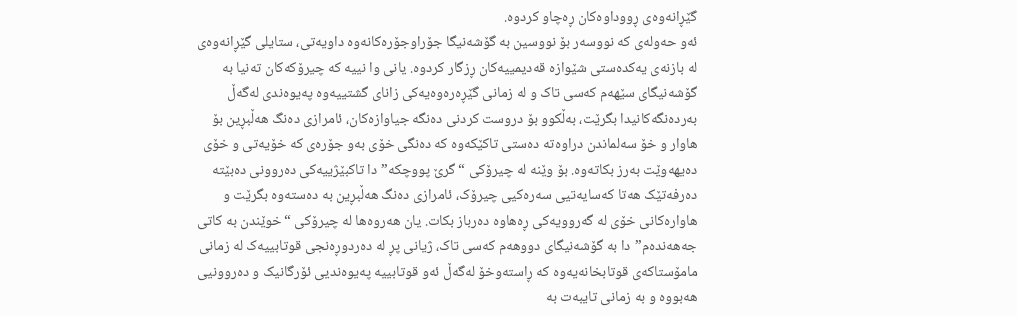گێڕانەوەی ڕووداوەکان ڕەچاو کردوە.
ئەو حەولەی کە نووسەر بۆ نووسین بە گۆشەنیگا جۆراوجۆرەکانەوە داویەتی، ستایلی گێڕانەوەی لە بازنەی یەکدەستی شێوازە قەدیمییەکان ڕزگار کردوە. یانی وا نییە کە چیرۆکەکان تەنیا بە گۆشەنیگای سێهەم کەسی تاک و لە زمانی گێڕەرەوەیەکی زانای گشتییەوە پەیوەندی لەگەڵ بەردەنگەکانیدا بگرێت، بەڵکوو بۆ دروست کردنی دەنگە جیاوازەکان، ئامرازی دەنگ هەڵبڕین بۆ هاوار و خۆ سەلماندن دراوەتە دەستی تاکێکەوە کە دەنگی خۆی بەو جۆرەی کە خۆیەتی و خۆی دەیهەوێت بەرز بکاتەوە. بۆ وێنە لە چیرۆکی “گرێ پووچکە”دا تاکبێژییەکی دەروونی دەبێتە دەرفەتێک هەتا کەسایەتیی سەرەکیی چیرۆک، ئامرازی دەنگ هەڵبڕین بە دەستەوە بگرێت و هاوارەکانی خۆی لە گەروویەکی ڕەهاوە دەرباز بکات. یان هەروەها لە چیرۆکی “خوێندن بە کاتی جەهەندەم”دا بە گۆشەنیگای دووهەم کەسی تاک، ژیانی پڕ لە دەردوڕەنجی قوتابییەک لە زمانی مامۆستاکەی قوتابخانەیەوە کە ڕاستەوخۆ لەگەڵ ئەو قوتابییە پەیوەندیی ئۆرگانیک و دەروونیی هەبووە و بە زمانی تایبەت بە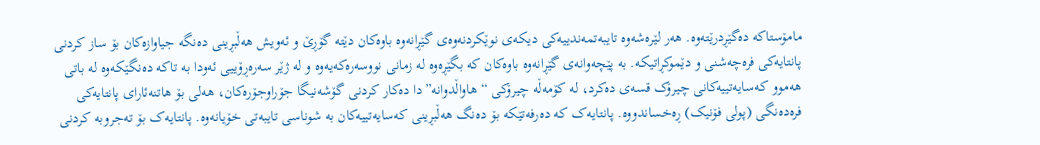مامۆستاکە دەگێڕدرێتەوە. هەر لێرەشەوە تایبەتمەندییەکی دیکەی نوێکردنەوەی گێڕانەوە باوەکان دێتە گۆڕێ و ئەویش هەڵبڕینی دەنگە جیاوازەکان بۆ ساز کردنی پانتایەکی فرەچەشنی و دێموکڕاتیکە. بە پێچەوانەی گێڕانەوە باوەکان کە بگێڕەوە لە زمانی نووسەرەکەیەوە و لە ژێر سەرەڕۆییی ئەودا بە تاکە دەنگێکەوە لە باتی هەموو کەسایەتییەکانی چیرۆک قسەی دەکرد، لە کۆمەڵە چیرۆکی “هاواڵدوانە”دا دەکار کردنی گۆشەنیگا جۆراوجۆرەکان، هەلی بۆ هاتنەئارای پانتایەکی فرەدەنگی (پولی فۆنیک) ڕەخساندووە. پانتایەک کە دەرفەتێکە بۆ دەنگ هەڵبڕینی کەسایەتییەکان بە شوناسی تایبەتی خۆیانەوە. پانتایەک بۆ تەجروبە کردنی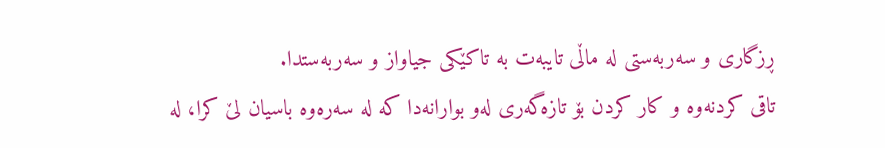ڕزگاری و سەربەستی لە ماڵی تایبەت بە تاکێکی جیاواز و سەربەستدا.
تاقی کردنەوە و کار کردن بۆ تازەگەری لەو بوارانەدا کە لە سەرەوە باسیان لێ کرا، لە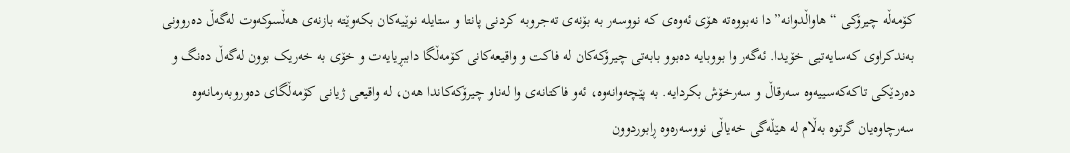کۆمەڵە چیرۆکی “هاواڵدوانە”دا نەبووەتە هۆی ئەوەی کە نووسەر بە بۆنەی تەجروبە کردنی پانتا و ستایلە نوێیەکان بکەوێتە بازنەی هەڵسوکەوت لەگەڵ دەروونی بەندکراوی کەسایەتیی خۆیدا. ئەگەر وا بووبایە دەبوو بابەتی چیرۆکەکان لە فاکت و واقیعەکانی کۆمەڵگا داببڕیایەت و خۆی بە خەریک بوون لەگەڵ دەنگ و دەردێکی تاکەکەسییەوە سەرقاڵ و سەرخۆش بکردایە. بە پێچەوانەوە، ئەو فاکتانەی وا لەناو چیرۆکەکاندا هەن، لە واقیعی ژیانی کۆمەڵگای دەوروبەرمانەوە سەرچاوەیان گرتوە بەڵام لە هێڵەگی خەیاڵی نووسەرەوە ڕابوردوون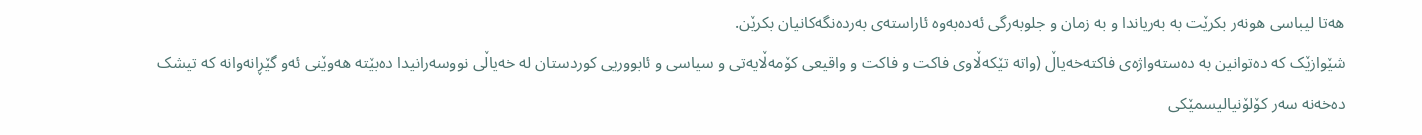هەتا لیباسی هونەر بکرێت بە بەریاندا و بە زمان و جلوبەرگی ئەدەبەوە ئاراستەی بەردەنگەکانیان بکرێن.
شێوازێک کە دەتوانین بە دەستەواژەی فاکتەخەیاڵ (واتە تێکەڵاوی فاکت و فاکت و واقیعی کۆمەڵایەتی و سیاسی و ئابووریی کوردستان لە خەیاڵی نووسەرانیدا دەبێتە ھەوێنی ئەو گێڕانەوانە کە تیشک دەخەنە سەر کۆلۆنیالیسمێکی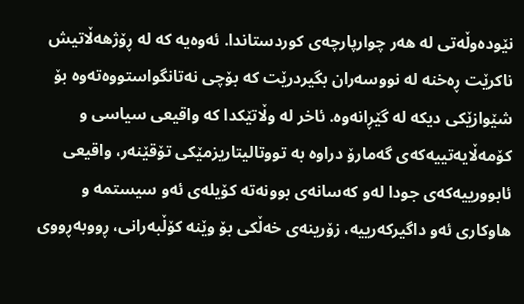نێودەوڵەتی لە ھەر چوارپارچەی کوردستاندا. ئەوەیە کە لە ڕۆژھەڵاتیش ناکرێت ڕەخنە لە نووسەران بگیردرێت کە بۆچی نەتانگواستووەتەوە بۆ شێوازێکی دیکە لە گێڕانەوە. ئاخر لە وڵاتێکدا کە واقیعی سیاسی و کۆمەڵایەتییەکەی گەمارۆ دراوە بە تووتالیتاریزمێکی تۆقێنەر، واقیعی ئابوورییەکەی جودا لەو کەسانەی بوونەتە کۆیلەی ئەو سیستمە و ھاوکاری ئەو داگیرکەرییە، زۆرینەی خەڵکی بۆ وێنە کۆڵبەرانی، ڕووبەڕووی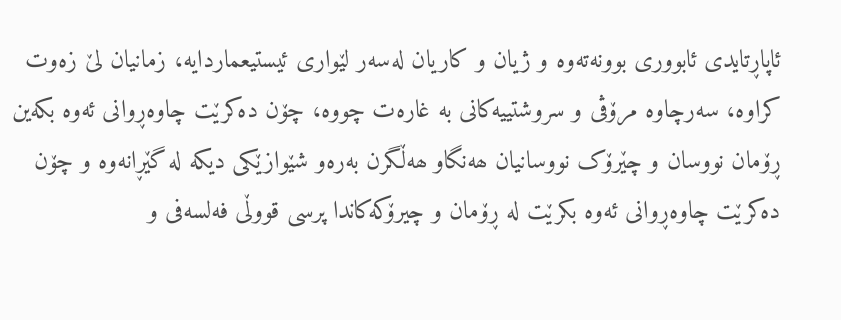ئاپاڕتایدی ئابووری بوونەتەوە و ژیان و کاریان لەسەر لێواری ئیستیعماردایە، زمانیان لێ زەوت کراوە، سەرچاوە مرۆڤی و سروشتییەکانی بە غارەت چووە، چۆن دەکرێت چاوەڕوانی ئەوە بکەین ڕۆمان نووسان و چێرۆک نووسانیان ھەنگاو ھەڵگرن بەرەو شێوازێکی دیکە لە گێڕانەوە و چۆن دەکرێت چاوەڕوانی ئەوە بکرێت لە ڕۆمان و چیرۆکەکاندا پرسی قووڵی فەلسەفی و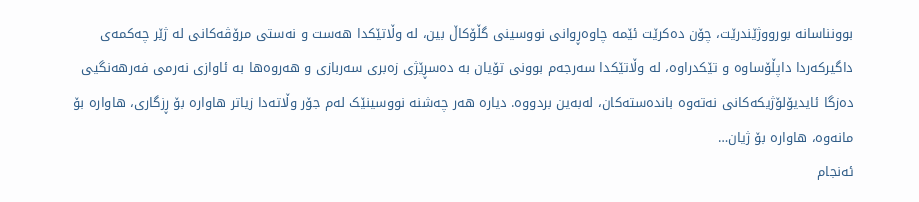بوونناسانە بورووژێندرێت، چۆن دەکرێت ئێمە چاوەڕوانی نووسینی گڵۆکاڵ بین، لە وڵاتێکدا ھەست و نەستی مرۆڤەکانی لە ژێر چەکمەی داگیرکەردا داپڵۆساوە و تێکدراوە، لە وڵاتێکدا سەرجەم بوونی تۆیان بە دەسڕێژی زەبری سەربازی و ھەروەھا بە ئاوازی نەرمی فەرھەنگیی دەزگا ئایدیۆلۆژیکەکانی نەتەوە باندەستەکان، لەبەین بردووە. دیارە ھەر چەشنە نووسینێک لەم جۆر وڵاتەدا زیاتر ھاوارە بۆ ڕزگاری، ھاوارە بۆ مانەوە، ھاوارە بۆ ژیان…
ئەنجام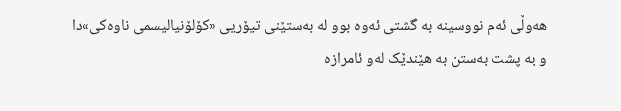ھەوڵی ئەم نووسینە بە گشتی ئەوە بوو لە بەستێنی تیۆریی «کۆلۆنیالیسمی ناوەکی»دا و بە پشت بەستن بە هێندێک لەو ئامرازە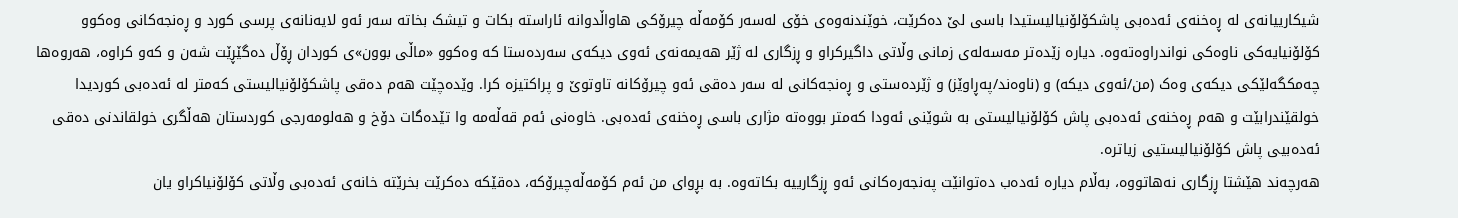شیکارییانەی لە ڕەخنەی ئەدەبی پاشکۆلۆنیالیستیدا باسی لێ دەکرێت، خوێندنەوەی خۆی لەسەر کۆمەڵە چیرۆکی هاواڵدوانە ئاراستە بکات و تیشک بخاتە سەر ئەو لایەنانەی پرسی کورد و ڕەنجەکانی وەکوو کۆلۆنیایەکی ناوەکی نواندراوەتەوە. دیارە زێدەتر مەسەلەی زمانی وڵاتی داگیرکراو و ڕزگاری لە ژێر ھەیمەنەی ئەوی دیکەی سەردەستا کە وەکوو «ماڵی بوون»ی کوردان ڕۆڵ دەگێڕێت شەن و کەو کراوە، ھەروەھا چەمکگەلێکی دیکەی وەک (من/ئەوی دیکە) و (ناوەند/پەڕاوێز) و ژێردەستی و ڕەنجەکانی لە سەر دەقی ئەو چیرۆکانە تاوتوێ و پراکتیزە کرا. وێدەچێت ھەم دەقی پاشکۆلۆنیالیستی کەمتر لە ئەدەبی کوردیدا خولقێندرابێت و ھەم ڕەخنەی ئەدەبی پاش کۆلۆنیالیستی بە شوێنی ئەودا کەمتر بووەتە مژاری باسی ڕەخنەی ئەدەبی. خاوەنی ئەم قەڵەمە وا تێدەگات دۆخ و ھەلومەرجی کوردستان ھەڵگری خولقاندنی دەقی ئەدەبیی پاش کۆلۆنیالیستیی زیاترە.
ھەرچەند ھێشتا ڕزگاری نەھاتووە، بەڵام دیارە ئەدەب دەتوانێت پەنجەرەکانی ئەو ڕزگارییە بکاتەوە. بە بڕوای من ئەم کۆمەڵەچیرۆکە، دەقێکە دەکرێت بخرێتە خانەی ئەدەبی وڵاتی کۆلۆنیاکراو یان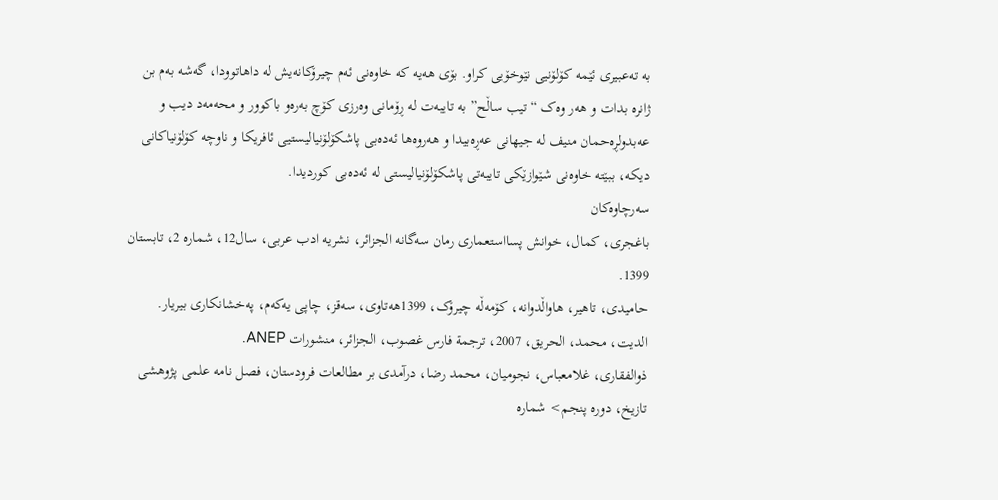بە تەعبیری ئێمە کۆلۆنیی نێوخۆیی کراو. بۆی ھەیە کە خاوەنی ئەم چیرۆکانەیش لە داھاتوودا، گەشە بەم بن ژانرە بدات و ھەر وەک “تیب ساڵح” بە تایبەت لە ڕۆمانی وەرزی کۆچ بەرەو باکوور و محەمەد دیب و عەبدولڕەحمان منیف لە جیھانی عەڕەبیدا و ھەروەھا ئەدەبی پاشکۆلۆنیالیستیی ئافریکا و ناوچە کۆلۆنیاکانی دیکە، ببێتە خاوەنی شێوازێکی تایبەتی پاشکۆلۆنیالیستی لە ئەدەبی کوردیدا.
سەرچاوەکان
باغجری، کمال، خوانش پسااستعماری رمان سەگانە الجزائر، نشریه ادب عربی، سال12، شماره 2، تابستان 1399.
حامیدی، تاھیر، هاواڵدوانە، کۆمەڵە چیرۆک، 1399ھەتاوی، سەقز، چاپی یەکەم، پەخشانکاری بیریار.
الدیت، محمد، الحریق، 2007، ترجمة فارس غصوب، الجزائر، منشورات ANEP.
ذوالفقاری، غلامعباس، نجومیان، محمد رضا، درآمدی بر مطالعات فرودستان، فصل نامه علمی پژوهشی تازیخ، دوره پنجم> شماره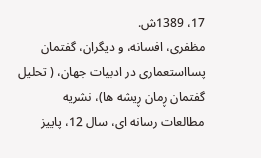17، 1389ش.
مظفری، افسانه، و دیگران، گفتمان پسااستعماری در ادبیات جهان، ( تحلیل گفتمان ڕمان ڕیشه ها)، نشریه مطالعات رسانه ای، سال 12، پاییز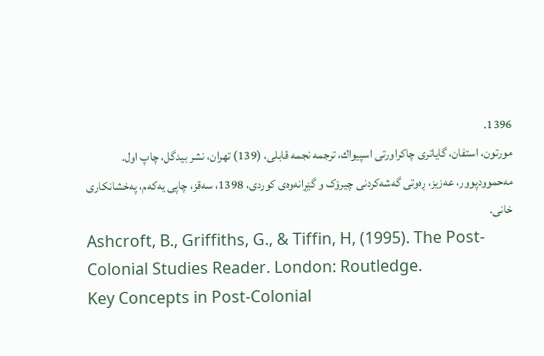1396.
مورتون، استفان، گایاتری چاکراورتی اسپیواك، ترجمه نجمه قابلی، (139) تهران، نشر بیدگل، چاپ اول.
مەحموودپوور، عەزیز، ڕەوتی گەشەکردنی چیرۆک و گێڕانەوەی کوردی، 1398، سەقز، چاپی یەکەم، پەخشانکاری خانی.
Ashcroft, B., Griffiths, G., & Tiffin, H, (1995). The Post-Colonial Studies Reader. London: Routledge.
Key Concepts in Post-Colonial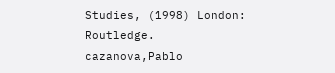Studies, (1998) London: Routledge.
cazanova,Pablo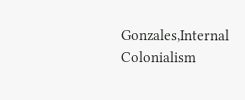Gonzales,Internal Colonialism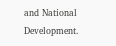and National Development.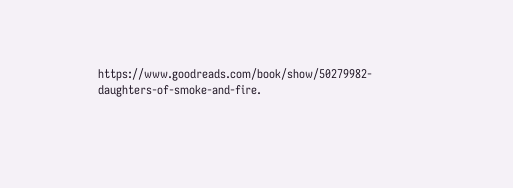https://www.goodreads.com/book/show/50279982-daughters-of-smoke-and-fire.